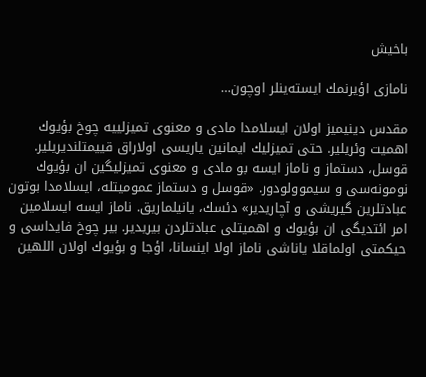باخیش

نامازی اؤیرنمك ایسته‌ینلر اوچون…

مقدس دینیمیز اولان ایسلامدا مادی و معنوی تمیزلییه چوخ بؤیوك اهمیت وئریلیر. حتی تمیزلیك ایمانین یاریسی اولاراق قییمتلندیریلیر. قوسل، دستماز و ناماز ایسه بو مادی و معنوی تمیزلیگین ان بؤیوك نومونه‌سی و سیموولودور. «قوسل و دستماز عمومیتله، ایسلامدا بوتون عبادتلرین گیریشی و آچاریدیر» دئسك، یانیلماریق. ناماز ایسه ایسلامین امر ائتدیگی ان بؤیوك و اهمیتلی عبادتلردن بیریدیر. بیر چوخ فایداسی و حیكمتی اولماقلا یاناشی ناماز اولا اینسانا، اؤجا و بؤیوك اولان اللهین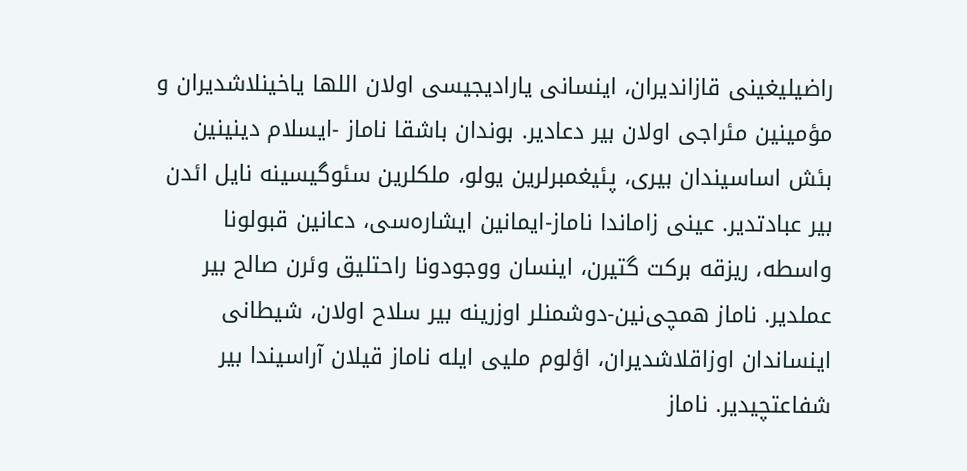راضیلیغینی قازاندیران، اینسانی یارادیجیسی اولان اللها یاخینلاشدیران و مؤمینین مئراجی اولان بیر دعادیر. بوندان باشقا ناماز -ایسلام دینینین بئش اساسیندان بیری، پئیغمبرلرین یولو، ملكلرین سئوگیسینه نایل ائدن بیر عبادتدیر. عینی زاماندا ناماز-ایمانین ایشاره‌سی، دعانین قبولونا واسطه‌، ریزقه بركت گتیرن، اینسان ووجودونا راحتلیق وئرن صالح بیر عملدیر. ناماز همچی‌نین-دوشمنلر اوزرینه بیر سلاح اولان، شیطانی اینساندان اوزاقلاشدیران، اؤلوم ملیی ایله ناماز قیلان آراسیندا بیر شفاعتچیدیر. ناماز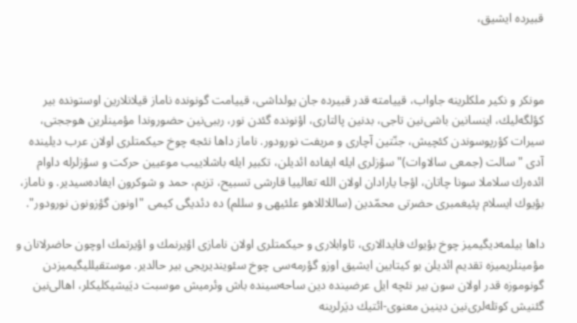قبیرده ایشیق،



مونكر و نكیر ملكلرینه جاواب، قییامته قدر قبیرده جان یولداشی، قییامت گونونده ناماز قیلانلارین اوستونده بیر كؤلگه‌لیك، اینسانین باشی‌نین تاجی، بدنین پالتاری، اؤنونده گئدن نور، رببی‌نین حضوروندا مؤمینلرین هوججتی، سیرات كؤرپوسوندن كئچیش، جنّتین آچاری و مریفت نورودور. ناماز داها نئجه چوخ حیكمتلری اولان عرب دیلینده آدی "سالت (جمعی سالاوات)" سؤزلری ایله ایفاده ائدیلن، تكبیر ایله باشلاییب موعیین حركت و سؤزلرله داوام ائده‌رك سلاملا سونا چاتان، اؤجا یارادان اولان الله تعالییا قارشی تسبیح، تزیم، حمد و شوكرون ایفاده‌سیدیر. و ناماز، بؤیوك ایسلام پئیغمبری حضرتی محمّدین (ساللاللاهو علئیهی و سللم) ده دئدیگی كیمی "اونون گؤزونون نورودور".

داها بیلمه‌دیگیمیز چوخ بؤیوك فایدالاری، ثاوابلاری و حیكمتلری اولان نامازی اؤیرنمك و اؤیرتمك اوچون حاضرلانان و مؤمینلریمیزه تقدیم ائدیلن بو كیتابین ایشیق اوزو گؤرمه‌سی چوخ سئویندیریجی بیر حالدیر. موستقیللیگیمیزدن گونوموزه قدر اولان سون بیر نئچه ایل عرضینده دین ساحه‌سینده باش وئرمیش موسبت دیَیشیكلیكلر، اهالی‌نین گئنیش كوتله‌لری‌نین دینین معنوی-ائتیك دیَرلرینه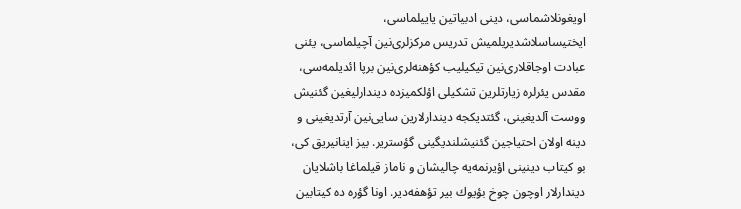اویغونلاشماسی، دینی ادبیاتین یاییلماسی، ایختیساسلاشدیریلمیش تدریس مركزلری‌نین آچیلماسی، یئنی عبادت اوجاقلاری‌نین تیكیلیب كؤهنه‌لری‌نین برپا ائدیلمه‌سی، مقدس یئرلره زیارتلرین تشكیلی اؤلكمیزده دیندارلیغین گئنیش ووست آلدیغینی، گئتدیكجه دیندارلارین سایی‌نین آرتدیغینی و دینه اولان احتیاجین گئنیشلندیگینی گؤستریر. بیز اینانیریق كی، بو كیتاب دینینی اؤیرنمه‌یه چالیشان و ناماز قیلماغا باشلایان دیندارلار اوچون چوخ بؤیوك بیر تؤهفه‌دیر. اونا گؤره ده كیتابین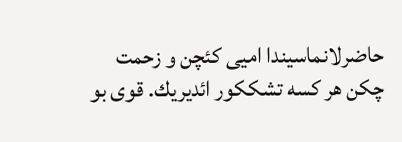حاضرلانماسیندا امیی كئچن و زحمت چكن هر كسه تشككور ائدیریك. قوی بو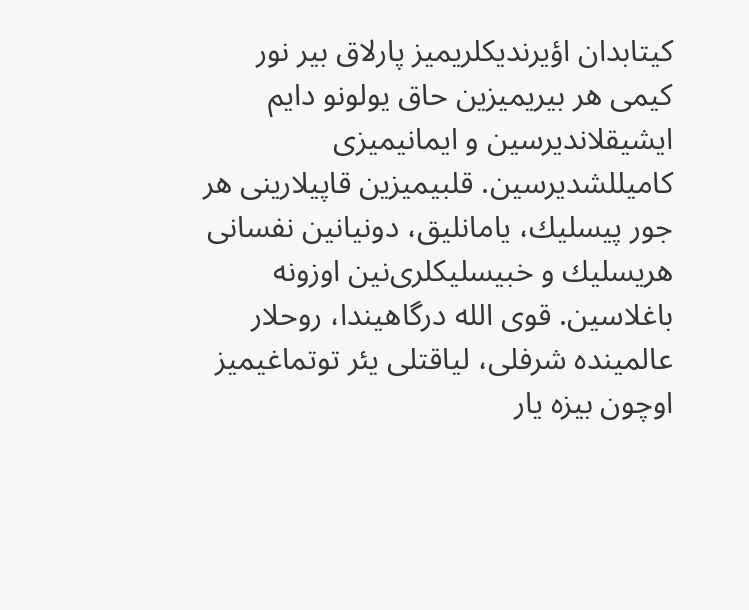كیتابدان اؤیرندیكلریمیز پارلاق بیر نور كیمی هر بیریمیزین حاق یولونو دایم ایشیقلاندیرسین و ایمانیمیزی كامیللشدیرسین. قلبیمیزین قاپیلارینی هر جور پیسلیك، یامانلیق، دونیانین نفسانی هریسلیك و خبیسلیكلری‌نین اوزونه باغلاسین. قوی الله درگاهیندا، روحلار عالمینده شرفلی، لیاقتلی یئر توتماغیمیز اوچون بیزه یار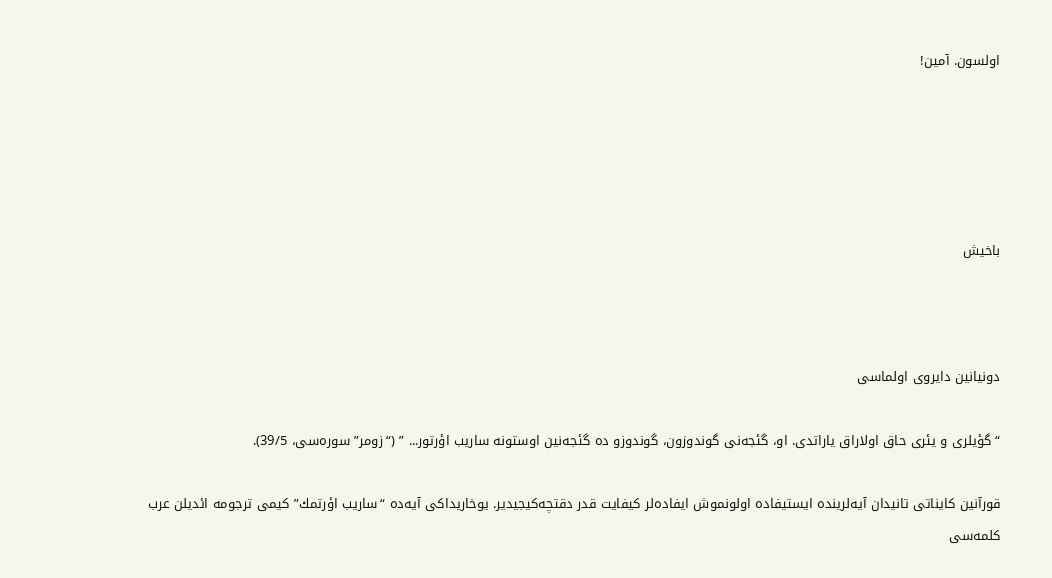اولسون. آمین!





باخیش



دونیانین دایروی اولماسی

“گؤیلری و یئری حاق اولاراق یاراتدی. او، گئجه‌نی گوندوزون، گوندوزو ده گئجه‌نین اوستونه ساریب اؤرتور... ” (“زومر” سوره‌سی، 39/5).

قورآنین كایناتی تانیدان آیه‌لرینده ایستیفاده اولونموش ایفاده‌لر كیفایت قدر دقتچه‌كیجیدیر. یوخاریداكی آیه‌ده “ساریب اؤرتمك” كیمی ترجومه ائدیلن عرب كلمه‌سی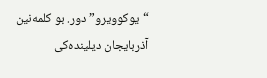“یوكوویرو”دور. بو كلمه‌نین آذربایجان دیلینده‌كی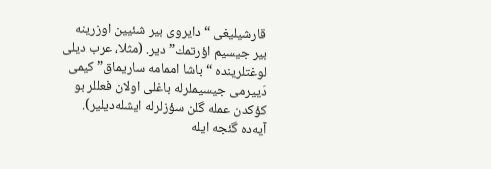قارشیلیغی “دایروی بیر شئیین اوزرینه بیر جیسیم اؤرتمك”دیر. (مثلا، عرب دیلی لوغتلرینده “باشا اممامه ساریماق” كیمی دَ‌ییرمی جیسیملرله باغلی اولان فعللر بو كؤكدن عمله گلن سؤزلرله ایشله‌دیلیر). آیه‌ده گئجه ایله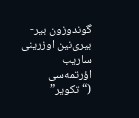گوندوزون بیر-بیری‌نین اوزرینی ساریب اؤرتمه‌سی (“تكویر”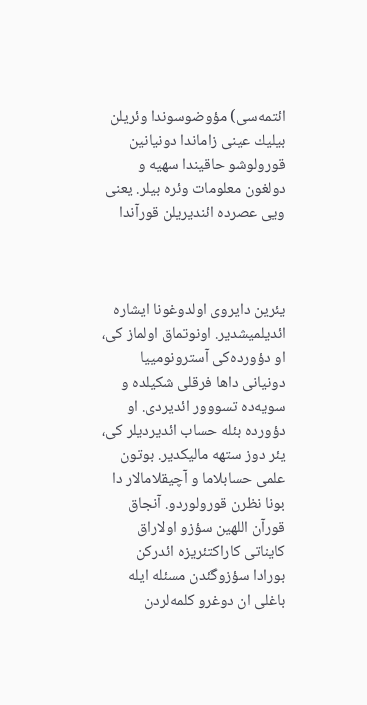ائتمه‌سی) مؤوضوسوندا وئریلن بیلیك عینی زاماندا دونیانین قورولوشو حاقیندا سهیه و دولغون معلومات وئره بیلر. یعنی ویی عصرده ائندیریلن قورآندا



یئرین دایروی اولدوغونا ایشاره ائدیلمیشدیر. اونوتماق اولماز كی، او دؤورده‌كی آسترونومییا دونیانی داها فرقلی شكیلده و سویه‌ده تسووور ائدیردی. او دؤورده بئله حساب ائدیردیلر كی، یئر دوز ستهه مالیكدیر. بوتون علمی حسابلاما و آچیقلامالار دا بونا نظرن قورولوردو. آنجاق قورآن اللهین سؤزو اولاراق كایناتی كاراكتئریزه ائدركن بورادا سؤزوگئدن مسئله‌ ایله باغلی ان دوغرو كلمه‌لردن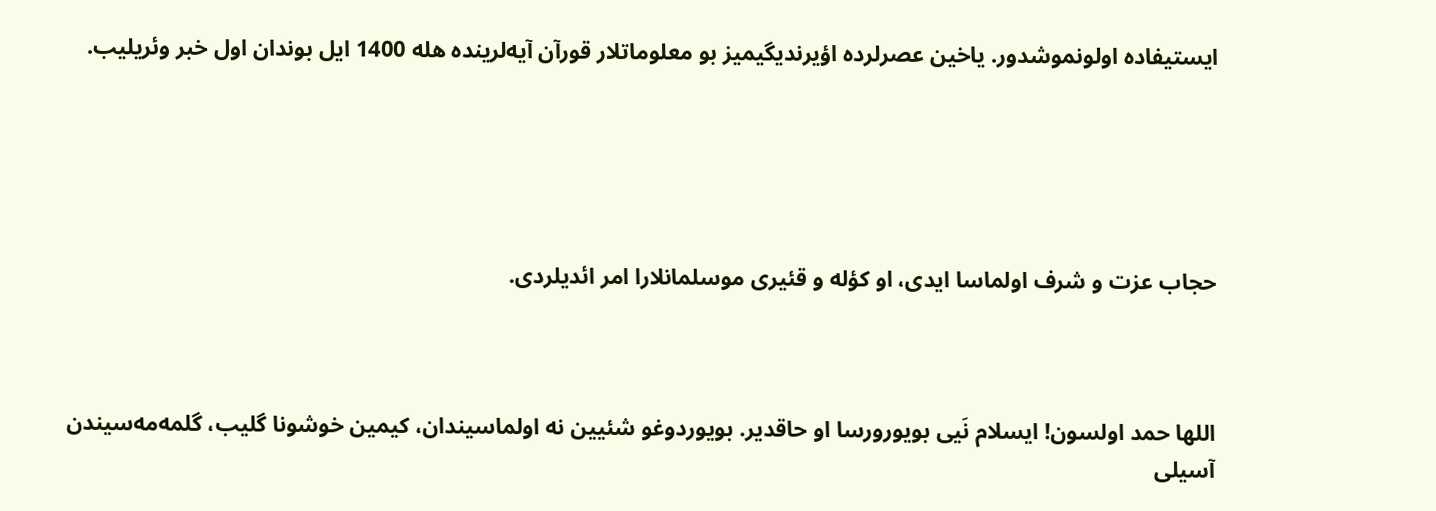ایستیفاده اولونموشدور. یاخین عصرلرده اؤیرندیگیمیز بو معلوماتلار قورآن آیه‌لرینده هله 1400 ایل بوندان اول خبر وئریلیب.





حجاب عزت و شرف اولماسا ایدی، او كؤله و قئیری موسلمانلارا امر ائدیلردی.



اللها حمد اولسون! ایسلام نَیی بویورورسا او حاقدیر. بویوردوغو شئیین نه اولماسیندان، كیمین خوشونا گلیب، گلمه‌مه‌سیندن آسیلی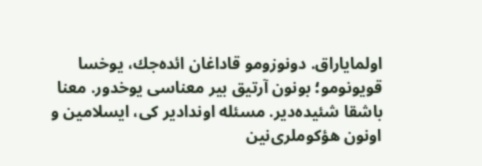اولمایاراق. دونوزومو قاداغان ائده‌جك، یوخسا قویونومو؛ بونون آرتیق بیر معناسی یوخدور. معنا باشقا شئیده‌دیر. مسئله‌ اوندادیر كی، ایسلامین و اونون هؤكوملری‌نین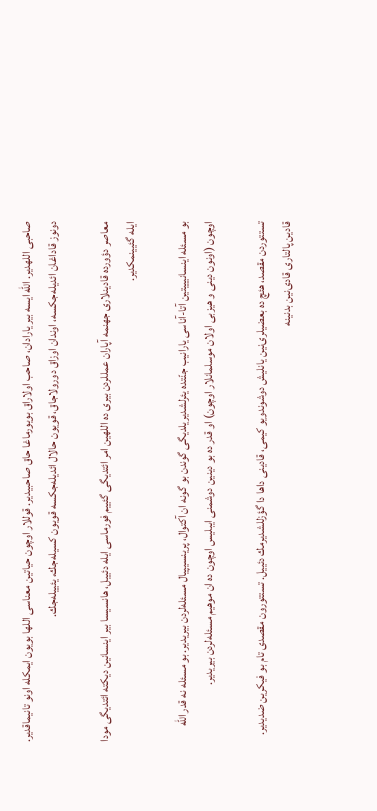صاحبی اللهدیر. الله ایسه بیر یارادان، صاحب اولاراق بویورماغا حاق صاحبیدیر. قوللار اوچون حیاتین معناسی اللها بویون ایمكله اونو تانیماقدیر. دونوز قاداغان ائدیله‌جكسه، اوندان اوزاق دورولاجاق، قویون حالال ائدیله‌جكسه قویون كسیله‌جك، یئییله‌جك.

معاصر دؤورده قادینلاری جهنمه آپاران عمللردن بیری ده اللهین امر ائتدیگی گئییم فورماسی ایله دئییل، هانسیسا بیر اینسانین دیكته ائتدیگی مودا ایله گئیینمكدیر.

بو مسئله‌ اینسانیییتین آتا-آناسی یارانیب جنّتده یئرلشدیریلدیگی گوندن بو گونه ان آكتوال، پرینسیپیال مسئله‌لردن بیریدیر. بو مسئله‌ نه قدر الله اوچون (اونون دینی و هیزبی اولان موسلمانلار اوچون) او قدر ده بو دینین دوشمنی ایبلیس اوچون ده ان موهیم مسئله‌لردن بیریدیر.

تستتوردن مقصد، هئچ ده بعضیلری‌نین یانلیش دوشوندویو كیمی، قادینی داها دا گؤزللشدیرمك دئییل. تستتورون مقصدی تام بو فیكرین ضدیدیر. قادین پالتاری قادی‌نین بدنینه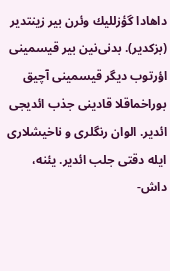داهادا گؤزللیك وئرن بیر زینتدیر (بزكدیر). بدنی‌نین بیر قیسمینی اؤرتوب دیگر قیسمینی آچیق بوراخماقلا قادینی جذب ائدیجی ائدیر. الوان رنگلری و ناخیشلاری ایله دقتی جلب ائدیر. یئنه، داش-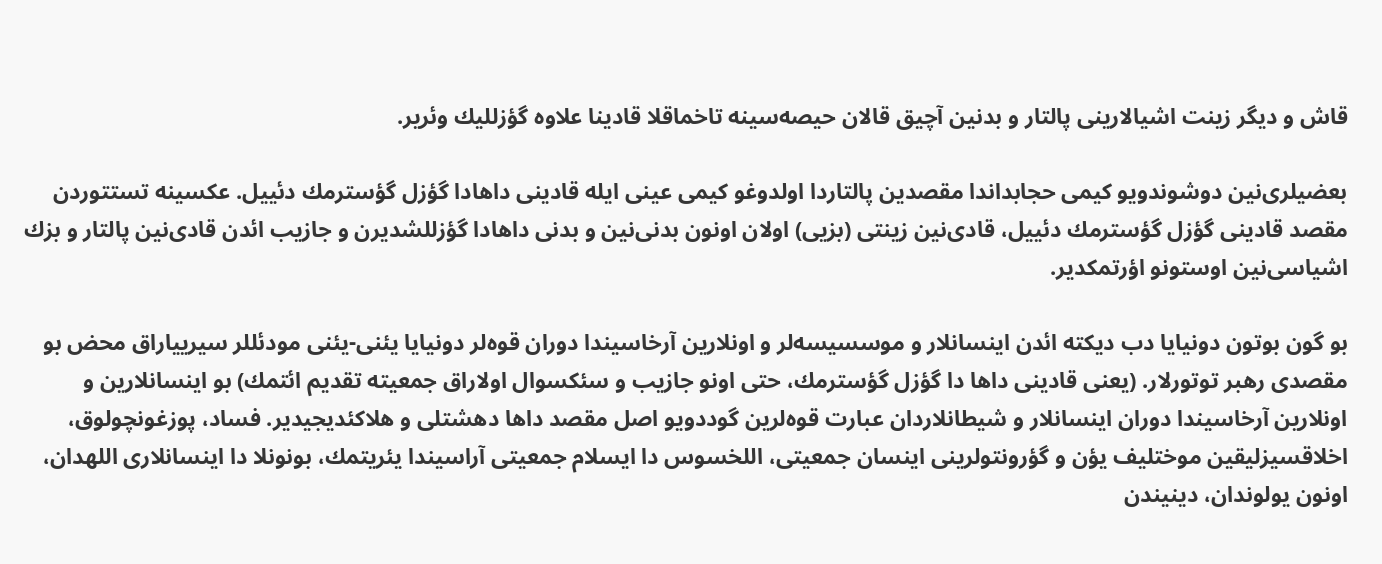قاش و دیگر زینت اشیالارینی پالتار و بدنین آچیق قالان حیصه‌سینه تاخماقلا قادینا علاوه‌ گؤزللیك وئریر.

بعضیلری‌نین دوشوندویو كیمی حجابداندا مقصدین پالتاردا اولدوغو كیمی عینی ایله قادینی داهادا گؤزل گؤسترمك دئییل. عكسینه تستتوردن مقصد قادینی گؤزل گؤسترمك دئییل، قادی‌نین زینتی (بزیی) اولان اونون بدنی‌نین و بدنی داهادا گؤزللشدیرن و جازیب ائدن قادی‌نین پالتار و بزك اشیاسی‌نین اوستونو اؤرتمكدیر.

بو گون بوتون دونیایا دب دیكته ائدن اینسانلار و موسسیسه‌لر و اونلارین آرخاسیندا دوران قوه‌لر دونیایا یئنی-یئنی مودئللر سیرییاراق محض بو مقصدی رهبر توتورلار. (یعنی قادینی داها دا گؤزل گؤسترمك، حتی اونو جازیب و سئكسوال اولاراق جمعیته تقدیم ائتمك) بو اینسانلارین و اونلارین آرخاسیندا دوران اینسانلار و شیطانلاردان عبارت قوه‌لرین گوددویو اصل مقصد داها دهشتلی و هلاكئدیجیدیر. فساد، پوزغونچولوق، اخلاقسیزلیقین موختلیف یؤن و گؤرونتولرینی اینسان جمعیتی، اللخسوس دا ایسلام جمعیتی آراسیندا یئریتمك، بونونلا دا اینسانلاری اللهدان، اونون یولوندان، دینیندن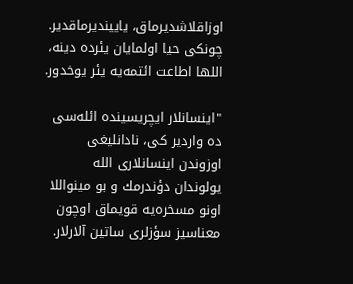اوزاقلاشدیرماق، یاییندیرماقدیر. چونكی حیا اولمایان یئرده دینه، اللها اطاعت ائتمه‌یه یئر یوخدور.

"اینسانلار ایچریسینده ائله‌سی ده واردیر كی، نادانلیغی اوزوندن اینسانلاری الله یولوندان دؤندرمك و بو مینواللا اونو مسخره‌یه قویماق اوچون معناسیز سؤزلری ساتین آلارلار.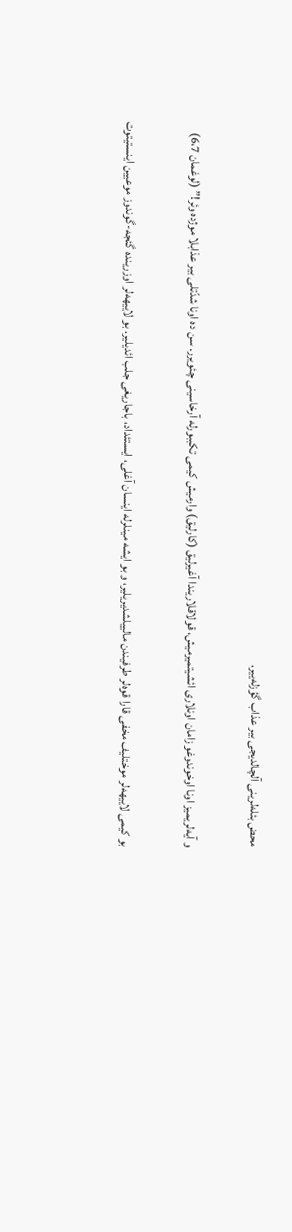محض بئله‌لرینی آلچالدیجی بیر عذاب گؤزله‌ییر.

و آیه‌لریمیز اونا اوخوندوغو زامان اونلاری ائشیتمیرمیش، قولاقلاریندا آغیرلیق (كارلیق) وارمیش كیمی تكببورله آرخاسینی چئویرر. سن ده اونا شدّتلی بیر عذابلا موژده وئر!” (لوغمان 6،7)

بو كیمی لاییهه‌لر موختلیف مخفی قارا قوه‌لر طرفیندن مالییلشدیریلیر، و بو ایشه مینلرله اینسان آغلی، ایستئداد، باجاریغی جلب ائدیلیر. بو لاییهه‌لر اوزرینده گئجه-گوندوز موعیین اینستیتوت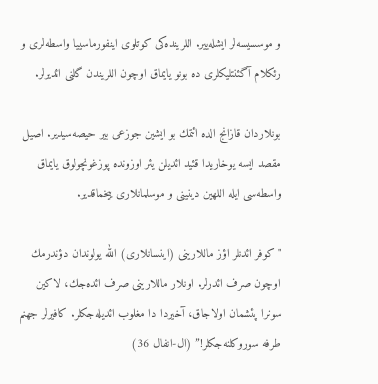و موسسیسه‌لر ایشله‌ییر. اللرینده‌كی كوتلوی اینفورماسییا واسطه‌لری و رئكلام آگئنتلیكلری ده بونو یایماق اوچون اللریندن گلنی ائدیرلر.

بونلاردان قازانج الده ائتمك بو ایشین جوزعی بیر حیصه‌سیدیر. اصیل مقصد ایسه یوخاریدا قئید ائدیلن یئر اوزونده پوزغونچولوق یایماق واسطه‌سی ایله اللهین دینینی و موسلمانلاری ییخماقدیر.

"كوفر ائدنلر اؤز ماللارینی (اینسانلاری) الله یولوندان دؤندرمك اوچون صرف ائدرلر. اونلار ماللارینی صرف ائده‌جك، لاكین سونرا پئشمان اولاجاق، آخیردا دا مغلوب ائدیله‌جكلر. كافیرلر جهنم طرفه سوروكلنه‌جكلر!” (ال-انفال 36)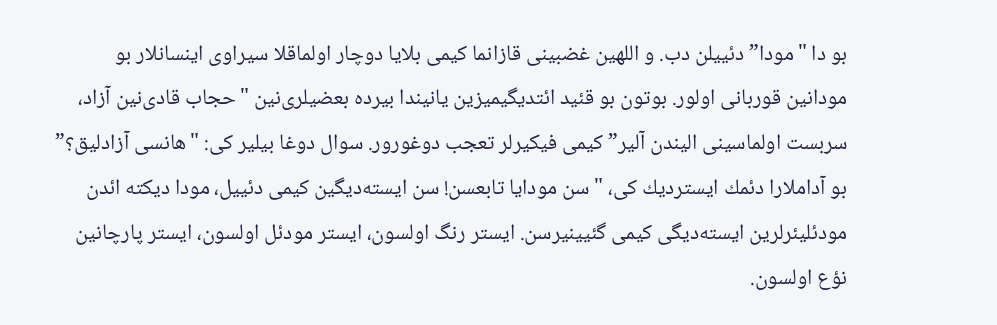بو دا "مودا” دئییلن دب. و اللهین غضبینی قازانما كیمی بلایا دوچار اولماقلا سیراوی اینسانلار بو مودانین قوربانی اولور. بوتون بو قئید ائتدیگیمیزین یانیندا بیرده بعضیلری‌نین "حجاب قادی‌نین آزاد، سربست اولماسینی الیندن آلیر” كیمی فیكیرلر تعجب دوغورور. سوال دوغا بیلیر كی: "هانسی آزادلیق؟” بو آداملارا دئمك ایستردیك كی، "سن مودایا تابعسن! سن ایسته‌دیگین كیمی دئییل، مودا دیكته ائدن مودئلیئرلرین ایسته‌دیگی كیمی گئیینیرسن. ایستر رنگ اولسون، ایستر مودئل اولسون، ایستر پارچانین نؤع اولسون.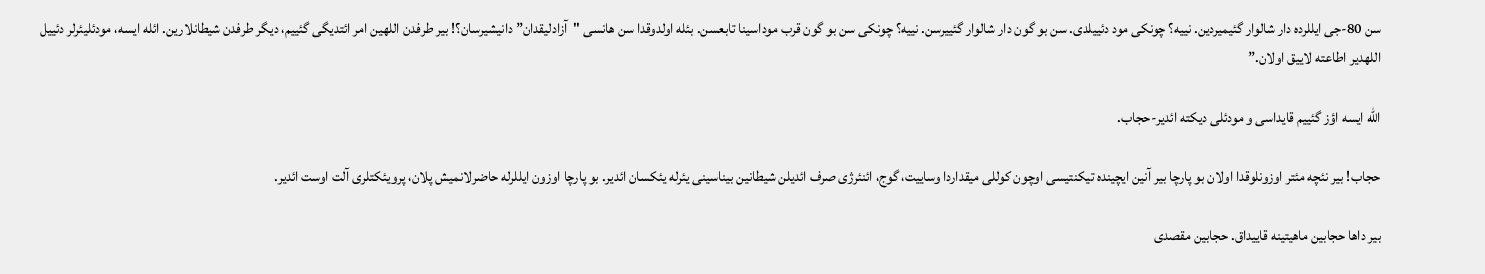سن 80-جی ایللرده دار شالوار گئیمیردین. نییه؟ چونكی مود دئییلدی. سن بو گون دار شالوار گئییرسن. نییه؟ چونكی سن بو گون قرب موداسینا تابعسن. بئله اولدوقدا سن هانسی "آزادلیقدان” دانیشیرسان؟! بیر طرفدن اللهین امر ائتدیگی گئییم، دیگر طرفدن شیطانلارین. ائله ایسه، مودئلیئرلر دئییل اللهدیر اطاعته لاییق اولان.”

الله ایسه اؤز گئییم قایداسی و مودئلی دیكته ائدیر-حجاب.

حجاب! بیر نئچه مئتر اوزونلوقدا اولان بو پارچا بیر آنین ایچینده تیكنتیسی اوچون كوللی میقداردا وساییت، گوج، ائنئرژی صرف ائدیلن شیطانین بیناسینی یئرله یئكسان ائدیر. بو پارچا اوزون ایللرله حاضرلانمیش پلان، پرویئكتلری آلت اوست ائدیر.

بیر داها حجابین ماهیتینه قاییداق. حجابین مقصدی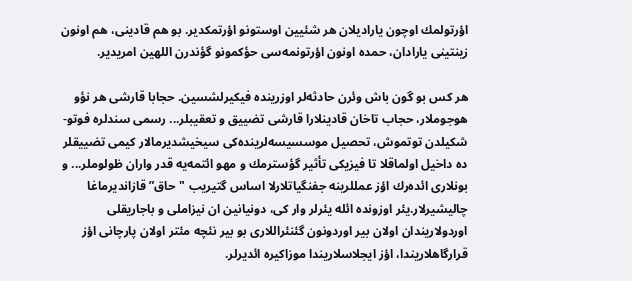اؤرتولمك اوچون یارادیلان هر شئیین اوستونو اؤرتمكدیر. بو هم قادینی، هم اونون زینتینی یارادان، حمده اونون اؤرتونمه‌سی حؤكمونو گؤندرن اللهین امریدیر.

هر كس بو گون باش وئرن حادثه‌لر اوزرینده فیكیرلشسین. حجابا قارشی هر نؤو هوجوملار، حجاب تاخان قادینلارا قارشی تضییق و تعقیبلر... رسمی سندلره فوتو-شكیلدن توتموش، تحصیل موسسیسه‌لرینده‌كی سیخیشدیرمالار كیمی تضییقلر ده داخیل اولماقلا تا فیزیكی تأثیر گؤسترمك و مهو ائتمه‌یه قدر واران ظولوملر... و بونلاری ائده‌رك اؤز عمللرینه جفنگیاتلارلا اساس گتیریب "حاق” قازاندیرماغا چالیشیرلار.یئر اوزونده ائله یئرلر وار كی، دونیانین ان نیزاملی و باجاریقلی اوردولاریندان اولان بیر اوردونون گئنئراللاری بو بیر نئچه مئتر اولان پارچانی اؤز قرارگاهلاریندا، اؤز ایجلاسلاریندا موزاكیره ائدیرلر.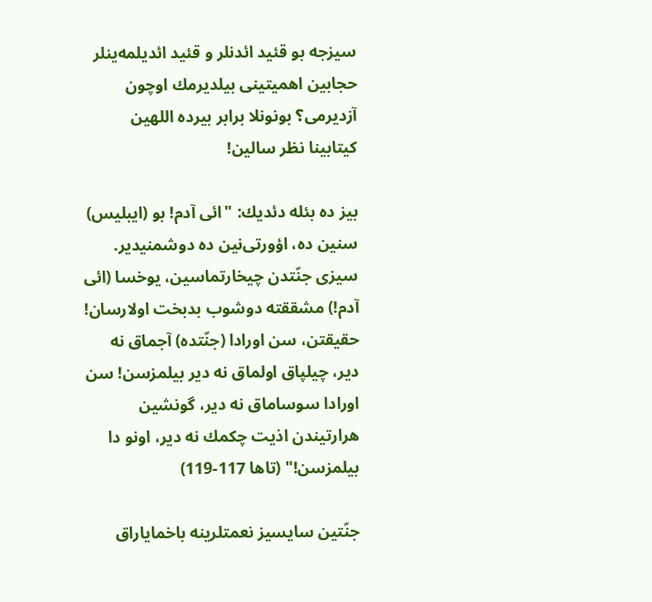سیزجه بو قئید ائدنلر و قئید ائدیلمه‌ینلر حجابین اهمیتینی بیلدیرمك اوچون آزدیرمی؟ بونونلا برابر بیرده اللهین كیتابینا نظر سالین!

بیز ده بئله دئدیك: "ائی آدم! بو (ایبلیس) سنین ده، اؤورتی‌نین ده دوشمنیدیر. سیزی جنّتدن چیخارتماسین، یوخسا (ائی آدم!) مشققته دوشوب بدبخت اولارسان! حقیقتن، سن اورادا (جنّتده) آجماق نه دیر، چیلپاق اولماق نه دیر بیلمزسن! سن اورادا سوساماق نه دیر، گونشین هرارتیندن اذیت چكمك نه دیر، اونو دا بیلمزسن!" (تاها 117-119)

جنّتین سایسیز نعمتلرینه باخمایاراق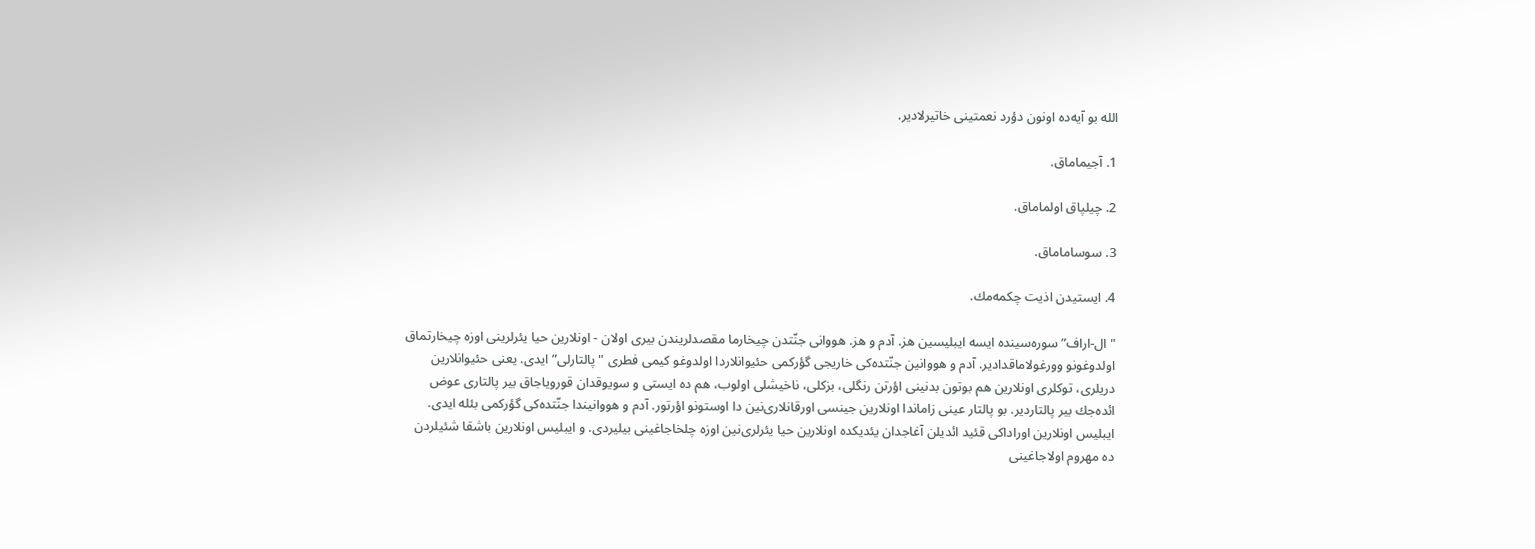الله بو آیه‌ده اونون دؤرد نعمتینی خاتیرلادیر.

1. آجیماماق.

2. چیلپاق اولماماق.

3. سوساماماق.

4. ایستیدن اذیت چكمه‌مك.

"ال-اراف” سوره‌سینده ایسه ایبلیسین هز. آدم و هز. هووانی جنّتدن چیخارما مقصدلریندن بیری اولان - اونلارین حیا یئرلرینی اوزه چیخارتماق اولدوغونو وورغولاماقدادیر. آدم و هووانین جنّتده‌كی خاریجی گؤركمی حئیوانلاردا اولدوغو كیمی فطری "پالتارلی” ایدی. یعنی حئیوانلارین دریلری، توكلری اونلارین هم بوتون بدنینی اؤرتن رنگلی، بزكلی، ناخیشلی اولوب، هم ده ایستی و سویوقدان قورویاجاق بیر پالتاری عوض ائده‌جك بیر پالتاردیر. بو پالتار عینی زاماندا اونلارین جینسی اورقانلاری‌نین دا اوستونو اؤرتور. آدم و هووانیندا جنّتده‌كی گؤركمی بئله ایدی. ایبلیس اونلارین اوراداكی قئید ائدیلن آغاجدان یئدیكده اونلارین حیا یئرلری‌نین اوزه چلخاجاغینی بیلیردی. و ایبلیس اونلارین باشقا شئیلردن ده مهروم اولاجاغینی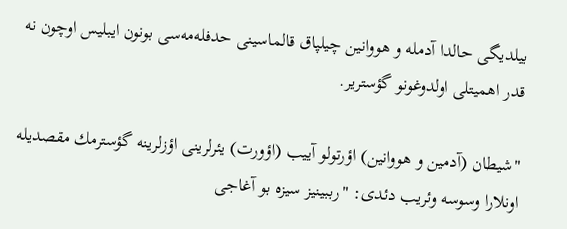بیلدیگی حالدا آدمله و هووانین چیلپاق قالماسینی حدفله‌مه‌سی بونون ایبلیس اوچون نه قدر اهمیتلی اولدوغونو گؤستریر.

"شیطان (آدمین و هووانین) اؤرتولو آییب (اؤورت) یئرلرینی اؤزلرینه گؤسترمك مقصدیله اونلارا وسوسه وئریب دئدی: "رببینیز سیزه بو آغاجی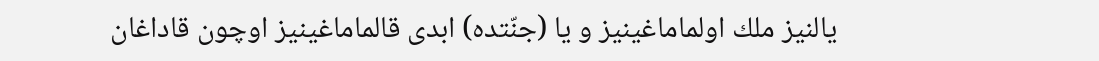یالنیز ملك اولماماغینیز و یا (جنّتده) ابدی قالماماغینیز اوچون قاداغان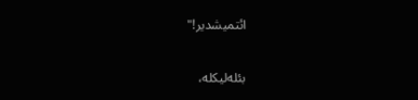ائتمیشدیر!"

بئله‌لیكله،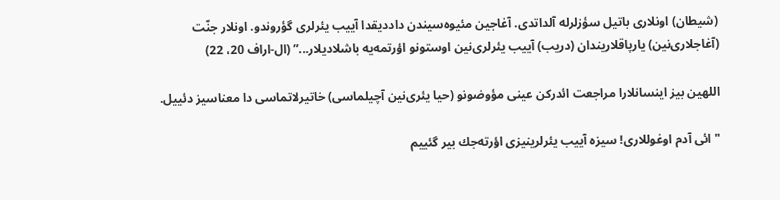(شیطان) اونلاری باتیل سؤزلرله آلداتدی. آغاجین مئیوه‌سیندن داددیقدا آییب یئرلری گؤروندو. اونلار جنّت (آغاجلاری‌نین) یارپاقلاریندان (دریب) آییب یئرلری‌نین اوستونو اؤرتمه‌یه باشلادیلار...” (ال-اراف 20، 22)

اللهین بیز اینسانلارا مراجعت ائدركن عینی مؤوضونو (حیا یئری‌نین آچیلماسی) خاتیرلاتماسی دا معناسیز دئییل.

"ائی آدم اوغوللاری! سیزه آییب یئرلرینیزی اؤرته‌جك بیر گئییم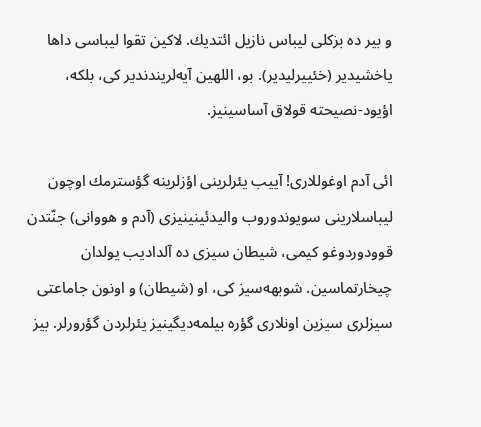و بیر ده بزكلی لیباس نازیل ائتدیك. لاكین تقوا لیباسی داها یاخشیدیر (خئییرلیدیر). بو، اللهین آیه‌لریندندیر كی، بلكه، اؤیود-نصیحته قولاق آساسینیز.

ائی آدم اوغوللاری! آییب یئرلرینی اؤزلرینه گؤسترمك اوچون لیباسلارینی سویوندوروب والیدئینینیزی (آدم و هووانی) جنّتدن قوودوردوغو كیمی، شیطان سیزی ده آلدادیب یولدان چیخارتماسین. شوبهه‌سیز كی، او (شیطان) و اونون جاماعتی سیزلری سیزین اونلاری گؤره بیلمه‌دیگینیز یئرلردن گؤرورلر. بیز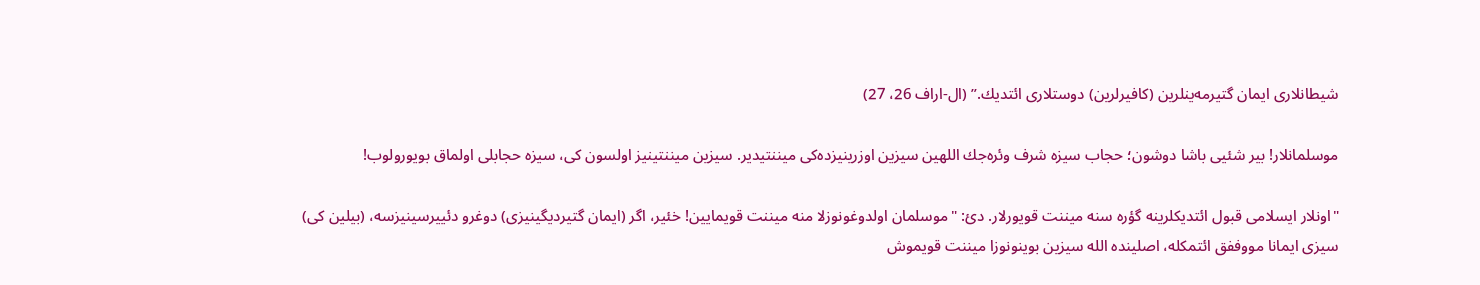شیطانلاری ایمان گتیرمه‌ینلرین (كافیرلرین) دوستلاری ائتدیك.” (ال-اراف 26، 27)

موسلمانلار! بیر شئیی باشا دوشون؛ حجاب سیزه شرف وئره‌جك اللهین سیزین اوزرینیزده‌كی میننتیدیر. سیزین میننتینیز اولسون كی، سیزه حجابلی اولماق بویورولوب!

"اونلار ایسلامی قبول ائتدیكلرینه گؤره سنه میننت قویورلار. دئ: "موسلمان اولدوغونوزلا منه میننت قویمایین! خئیر، اگر (ایمان گتیردیگینیزی) دوغرو دئییرسینیزسه، (بیلین كی) سیزی ایمانا مووففق ائتمكله، اصلینده الله سیزین بوینونوزا میننت قویموش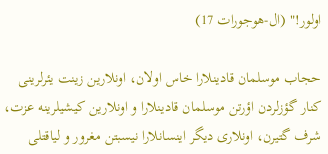اولور!" (ال-هوجورات 17)

حجاب موسلمان قادینلارا خاس اولان، اونلارین زینت یئرلرینی كنار گؤزلردن اؤرتن موسلمان قادینلارا و اونلارین كیشیلرینه عزت، شرف گتیرن، اونلاری دیگر اینسانلارا نیسبتن مغرور و لیاقتلی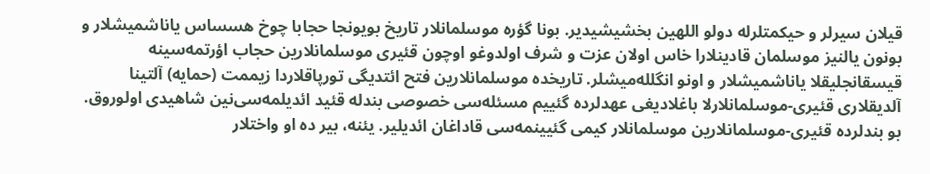قیلان سیرلر و حیكمتلرله دولو اللهین بخشیشیدیر. بونا گؤره موسلمانلار تاریخ بویونجا حجابا چوخ هسساس یاناشمیشلار و بونون یالنیز موسلمان قادینلارا خاس اولان عزت و شرف اولدوغو اوچون قئیری موسلمانلارین حجاب اؤرتمه‌سینه قیسقانجلیقلا یاناشمیشلار و اونو انگلله‌میشلر. تاریخده موسلمانلارین فتح ائتدیگی تورپاقلاردا زیممت (حمایه‌) آلتینا آلدیقلاری قئیری-موسلمانلارلا باغلادیغی عهدلرده گئییم مسئله‌سی خصوصی بندله قئید ائدیلمه‌سی‌نین شاهیدی اولوروق. بو بندلرده قئیری-موسلمانلارین موسلمانلار كیمی گئیینمه‌سی قاداغان ائدیلیر. یئنه، بیر ده او واختلار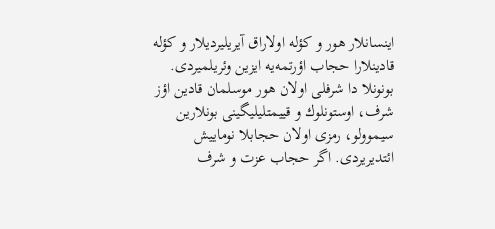اینسانلار هور و كؤله اولاراق آیریلیردیلار و كؤله قادینلارا حجاب اؤرتمه‌یه ایزین وئریلمیردی. بونونلا دا شرفلی اولان هور موسلمان قادین اؤز شرف، اوستونلوك و قییمتلیلیگینی بونلارین سیموولو، رمزی اولان حجابلا نوماییش ائتدیریردی. اگر حجاب عزت و شرف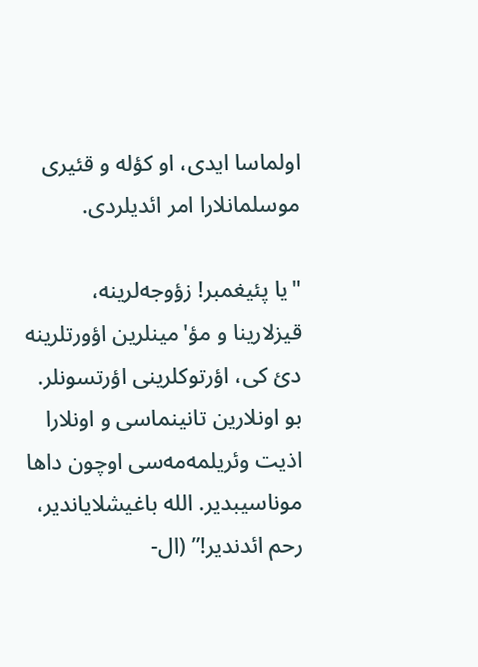اولماسا ایدی، او كؤله و قئیری موسلمانلارا امر ائدیلردی.

"یا پئیغمبر! زؤوجه‌لرینه، قیزلارینا و مؤ'مینلرین اؤورتلرینه دئ كی، اؤرتوكلرینی اؤرتسونلر. بو اونلارین تانینماسی و اونلارا اذیت وئریلمه‌مه‌سی اوچون داها موناسیبدیر. الله باغیشلایاندیر، رحم ائدندیر!” (ال-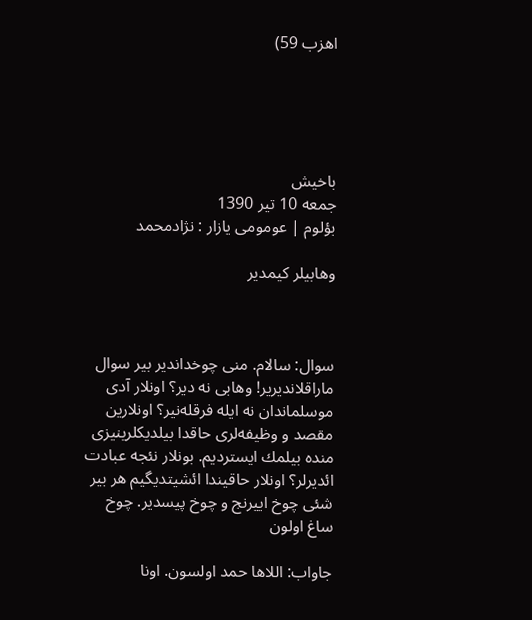اهزب 59)





باخیش
جمعه 10 تیر 1390
بؤلوم | عومومی یازار : نژادمحمد

وهابیلر كیمدیر



سوال: سالام. منی چوخداندیر بیر سوال ماراقلاندیریر! وهابی نه دیر؟ اونلار آدی موسلماندان نه ایله فرقله‌نیر؟ اونلارین مقصد و وظیفه‌لری حاقدا بیلدیكلرینیزی منده بیلمك ایستردیم. بونلار نئجه عبادت ائدیرلر؟ اونلار حاقیندا ائشیتدیگیم هر بیر شئی چوخ اییرنج و چوخ پیسدیر. چوخ ساغ اولون

جاواب: اللاها حمد اولسون. اونا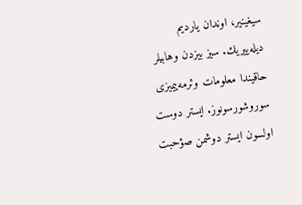سیغینیر، اوندان یاردیم دیله‌ییریك. سیز بیزدن وهابیلر حاقیندا معلومات وئرمه‌ییمیزی سوروشورسونوز. ایستر دوست اولسون ایستر دوشمن صؤحبت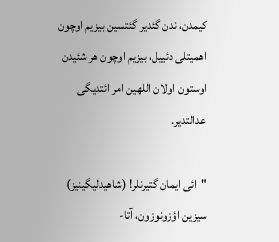كیمدن، ندن گئدیر گئتسین بیزیم اوچون اهمیتلی دئییل، بیزیم اوچون هر شئیدن اوستون اولان اللهین امر ائتدیگی عدالتدیر.

"ائی ایمان گتیرنلر! (شاهیدلیگینیز) سیزین اؤزونوزون، آتا-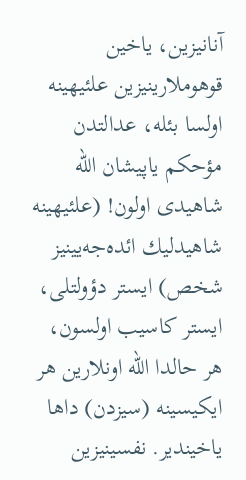آنانیزین، یاخین قوهوملارینیزین علئیهینه اولسا بئله، عدالتدن مؤحكم یاپیشان الله شاهیدی اولون! (علئیهینه شاهیدلیك ائده‌جه‌یینیز شخص) ایستر دؤولتلی، ایستر كاسیب اولسون، هر حالدا الله اونلارین هر ایكیسینه (سیزدن) داها یاخیندیر. نفسینیزین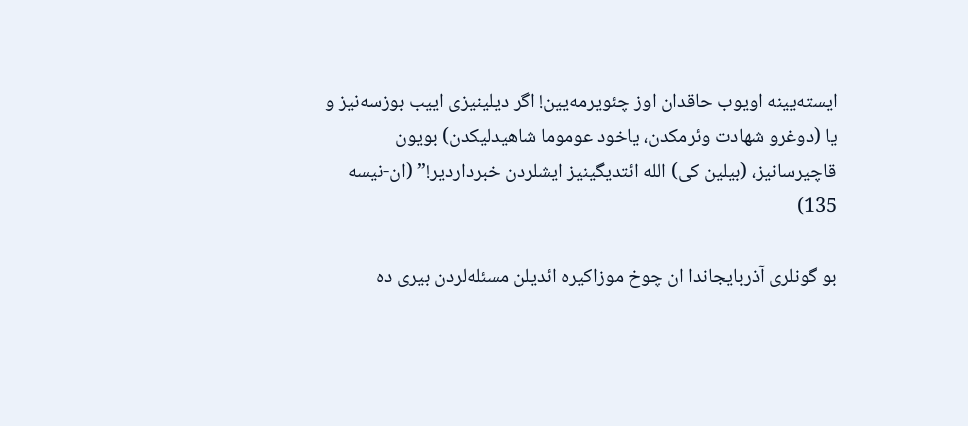ایسته‌یینه اویوب حاقدان اوز چئویرمه‌یین! اگر دیلینیزی اییب بوزسه‌نیز و یا (دوغرو شهادت وئرمكدن، یاخود عوموما شاهیدلیكدن) بویون قاچیرسانیز، (بیلین كی) الله ائتدیگینیز ایشلردن خبرداردیر!” (ان-نیسه 135)

بو گونلری آذربایجاندا ان چوخ موزاكیره ائدیلن مسئله‌لردن بیری ده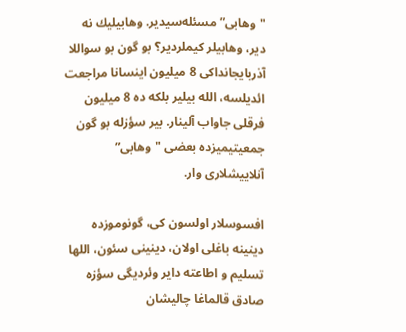"وهابی” مسئله‌سیدیر. وهابیلیك نه دیر، وهابیلر كیملردیر؟ بو گون بو سواللا آذربایجانداكی 8 میلیون اینسانا مراجعت ائدیلسه، الله بیلیر بلكه ده 8 میلیون فرقلی جاواب آلینار. بیر سؤزله بو گون جمعیتیمیزده بعضی "وهابی” آنلاییشلاری وار.

افسوسلار اولسون كی، گونوموزده دینینه باغلی اولان، دینینی سئون، اللها تسلیم و اطاعته دایر وئردیگی سؤزه صادق قالماغا چالیشان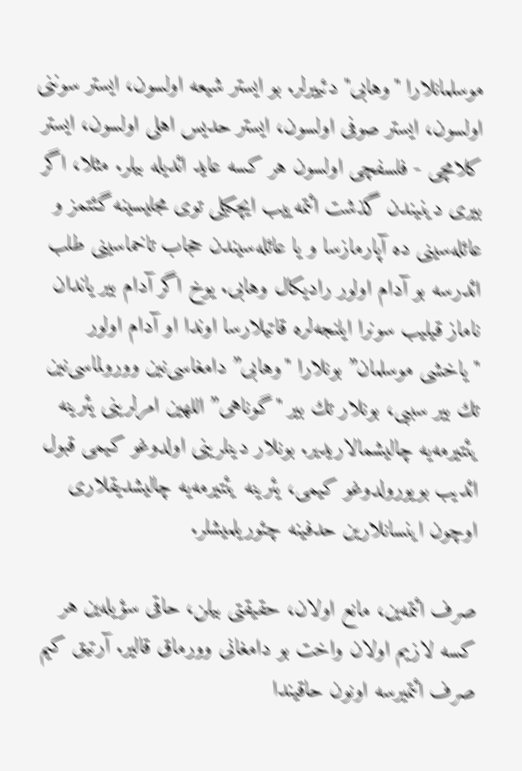موسلمانلارا "وهابی" دئییرلر. بو ایستر شیعه اولسون، ایستر سوننی اولسون، ایستر صوفی اولسون، ایستر حدیس اهلی اولسون، ایستر كلامچی - فلسفچی اولسون هر كسه عاید ائدیله بیلر. مثلا، اگر بیری دینیندن گذشت ائتمه‌ییب ایچكیلی توی مجلیسینه گئتمز و عائله‌سینی ده آپارمازسا و یا عائله‌سیندن حجاب تاخماسینی طلب ائدرسه بو آدام اولور رادیكال وهابی. یوخ اگر آدام بیر یاندان ناماز قیلیب سونرا ایلنجه‌لره قاتیلارسا اوندا او آدام اولور "یاخشی موسلمان” بونلارا "وهابی” دامغاسی‌نین وورولماسی‌نین تك بیر سببی، بونلار تك بیر "گوناهی” اللهین امرلرینی یئرینه یئتیرمه‌یه چالیشمالاریدیر. بونلار دینلرینی اولدوغو كیمی قبول ائدیب بویورولدوغو كیمی، یئرینه یئتیرمه‌یه چالیشدیقلاری اوچون اینسانلارین حدفینه چئوریلمیشلر.

صرف ائتمه‌ین، مانع اولان، حقیقتی بیلن، حاقی سؤیله‌ین هر كسه لازیم اولان واخت بو دامغانی وورماق قالیر. آرتیق كیم صرف ائتمیرسه اونون حاقیندا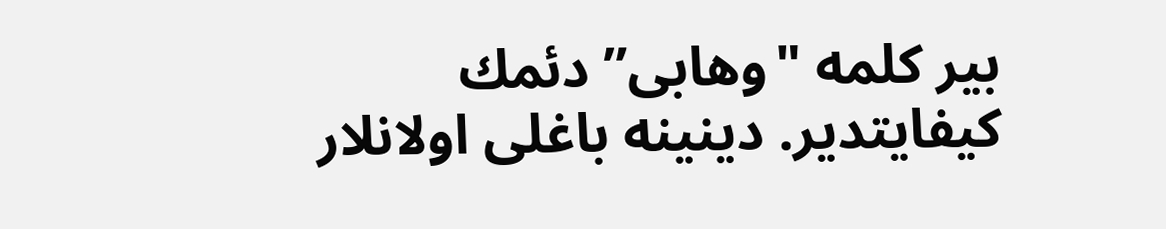بیر كلمه "وهابی” دئمك كیفایتدیر. دینینه باغلی اولانلار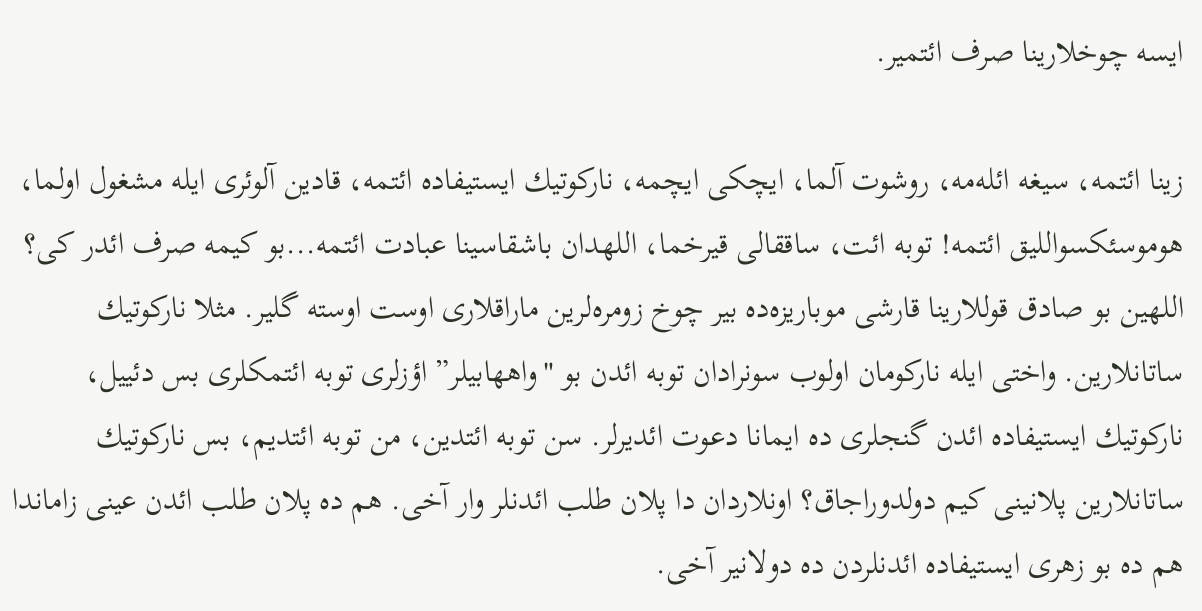ایسه چوخلارینا صرف ائتمیر.

زینا ائتمه، سیغه ائله‌مه، روشوت آلما، ایچكی ایچمه، ناركوتیك ایستیفاده ائتمه، قادین آلوئری ایله مشغول اولما، هوموسئكسواللیق ائتمه! توبه‌ ائت، ساققالی قیرخما، اللهدان باشقاسینا عبادت ائتمه...بو كیمه صرف ائدر كی؟ اللهین بو صادق قوللارینا قارشی موباریزه‌ده بیر چوخ زومره‌لرین ماراقلاری اوست اوسته گلیر. مثلا ناركوتیك ساتانلارین. واختی ایله ناركومان اولوب سونرادان توبه‌ ائدن بو "واههابیلر” اؤزلری توبه‌ ائتمكلری بس دئییل، ناركوتیك ایستیفاده ائدن گنجلری ده ایمانا دعوت ائدیرلر. سن توبه‌ ائتدین، من توبه‌ ائتدیم، بس ناركوتیك ساتانلارین پلانینی كیم دولدوراجاق؟ اونلاردان دا پلان طلب ائدنلر وار آخی. هم ده پلان طلب ائدن عینی زاماندا هم ده بو زهری ایستیفاده ائدنلردن ده دولانیر آخی.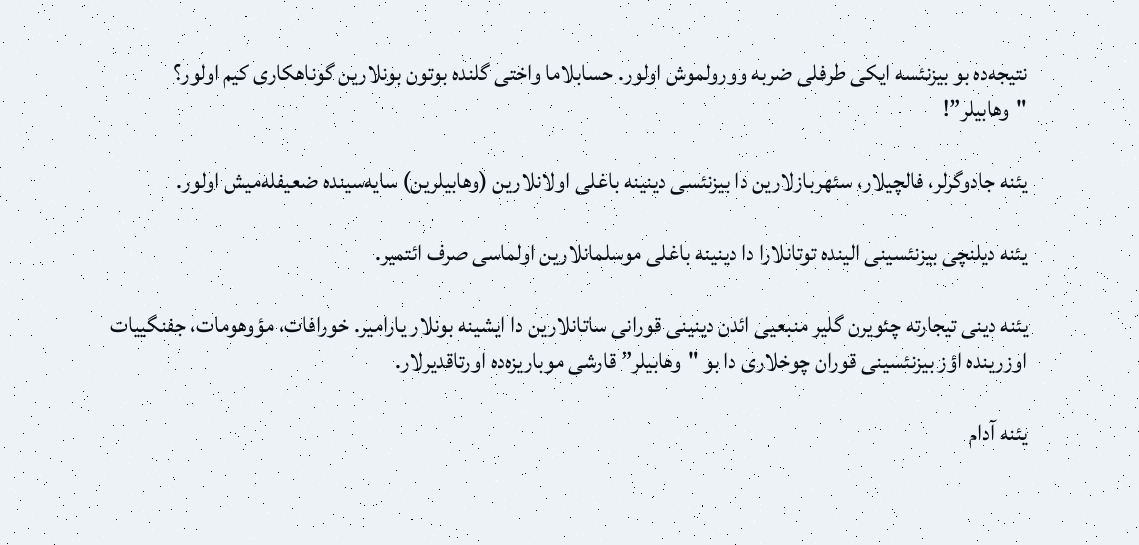نتیجه‌ده بو بیزنئسه ایكی طرفلی ضربه‌ وورولموش اولور. حسابلاما واختی گلنده بوتون بونلارین گوناهكاری كیم اولور؟ "وهابیلر”!

یئنه جادوگرلر، فالچیلار، سئهربازلارین دا بیزنئسی دینینه باغلی اولانلارین (وهابیلرین) سایه‌سینده ضعیفله‌میش اولور.

یئنه دیلنچی بیزنئسینی الینده توتانلارا دا دینینه باغلی موسلمانلارین اولماسی صرف ائتمیر.

یئنه دینی تیجارته چئویرن گلیر منبعیی ائدن دینینی قورانی ساتانلارین دا ایشینه بونلار یارامیر. خورافات، مؤوهومات، جفنگییات اوزرینده اؤز بیزنئسینی قوران چوخلاری دا بو "وهابیلر” قارشی موباریزه‌ده اورتاقدیرلار.

یئنه آدام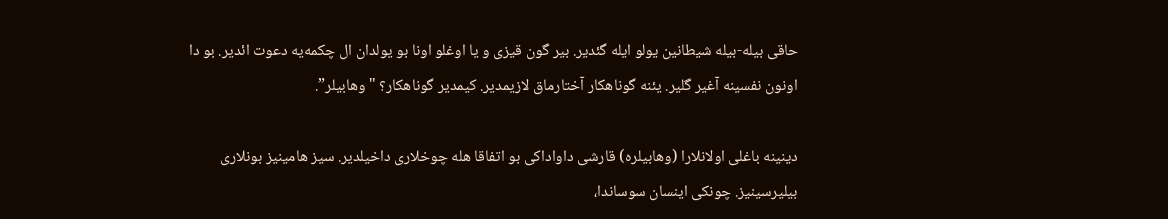حاقی بیله-بیله شیطانین یولو ایله گئدیر. بیر گون قیزی و یا اوغلو اونا بو یولدان ال چكمه‌یه دعوت ائدیر. بو دا اونون نفسینه آغیر گلیر. یئنه گوناهكار آختارماق لازیمدیر. كیمدیر گوناهكار؟ "وهابیلر”.

دینینه باغلی اولانلارا (وهابیلره) قارشی داواداكی بو اتفاقا هله چوخلاری داخیلدیر. سیز هامینیز بونلاری بیلیرسینیز. چونكی اینسان سوساندا،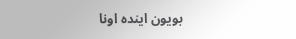بویون اینده اونا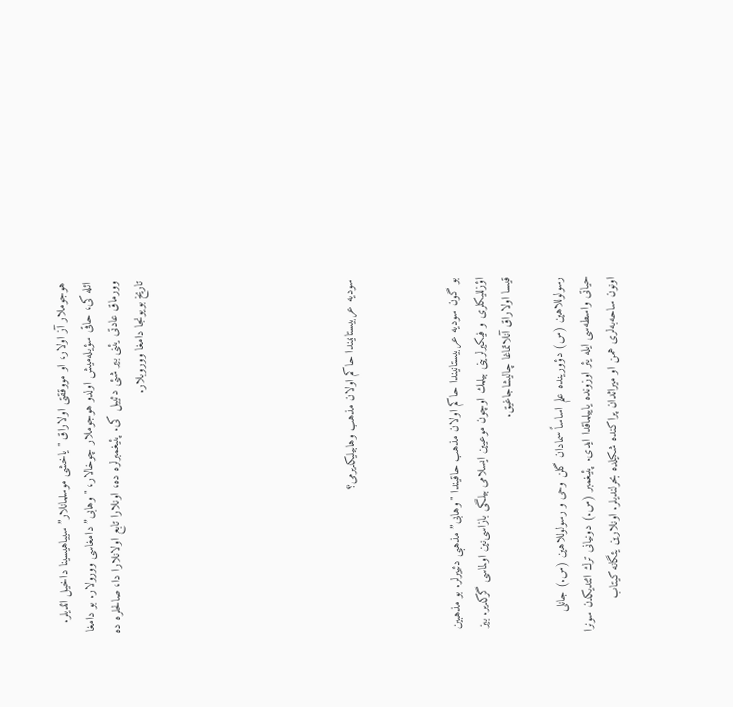هوجوملار آز اولار، او مووققتی اولاراق "یاخشی موسلمانلار” سییاهیسینا داخیل ائدیلر. ائله كی، حاقی سؤیله‌میش اولدو هوجوملار چوخالار، "وهابی” دامغاسی وورولار. بو دامغا وورماق عادتی یئنی بیر شئی دئییل كی. پئیغمبرلره ده، اونلارا تابع اولانلارا دا، صالحلره ده تاریخ بویونجا دامغا ووروبلار.







سودیه عربیستانیندا حاكم اولان مذهب وهابیلیكدیرمی؟



بو گون سودیه عربیستانیندا حاكم اولان مذهب حاقیندا "وهابی” مذهبی دئییرلر. بو مذهبین اؤزللیكلری و فیكیرلرینی بیلمك اوچون موعیین ایسلامی بیلگی بازاسی‌نین اولماسی گركدیر. بیز قیسا اولاراق آنلاتماغا چالیشاجاغیق.

رسولوللاهین (س) دؤورینده علم اساساً سمادان گلن وحی و رسولوللاهین (س.) جانلی حیاتی واسطه‌سی ایله یئر اوزونده یاییلماقدا ایدی. پئیغمبر (س.) دونیانی ترك ائتدیكدن سونرا اونون ساحه‌به‌لری همن او میراثدان پراكنده شكیلده بحرلندیلر. اونلارین یئگانه كیتاب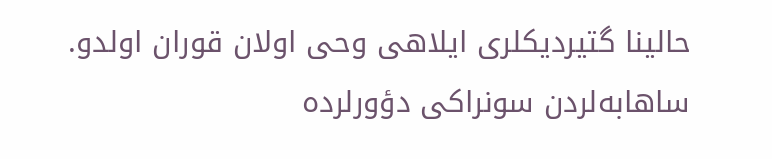حالینا گتیردیكلری ایلاهی وحی اولان قوران اولدو. ساهابه‌لردن سونراكی دؤورلرده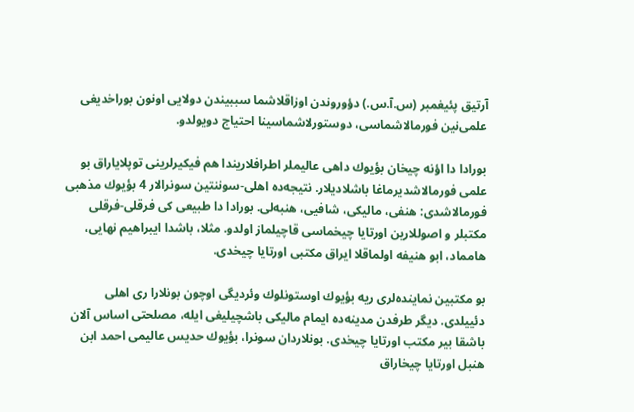آرتیق پئیغمبر (س.آ.س.) دؤوروندن اوزاقلاشما سببیندن دولایی اونون بوراخدیغی علمی‌نین فورمالاشماسی، دوستورلاشماسینا احتیاج دویولدو.

بورادا دا اؤنه چیخان بؤیوك داهی عالیملر اطرافلاریندا هم فیكیرلرینی توپلایاراق بو علمی فورمالاشدیرماغا باشلادیلار. نتیجه‌ده اهلی-سوننتین سونرالار 4 بؤیوك مذهبی فورمالاشدی: هنفی، مالیكی، شافیی، هنبه‌لی. بورادا دا طبیعی كی فرقلی-فرقلی مكتبلر و اصوللارین اورتایا چیخماسی قاچیلماز اولدو. مثلا، باشدا ایبراهیم نهایی، هامماد، ابو هنیفه اولماقلا ایراق مكتبی اورتایا چیخدی.

بو مكتبین نماینده‌لری ریه بؤیوك اوستونلوك وئردیگی اوچون بونلارا ری اهلی دئییلدی. دیگر طرفدن مدینه‌ده ایمام مالیكی باشچیلیغی ایله، مصلحتی اساس آلان باشقا بیر مكتب اورتایا چیخدی. بونلاردان سونرا، بؤیوك حدیس عالیمی احمد ابن هنبل اورتایا چیخاراق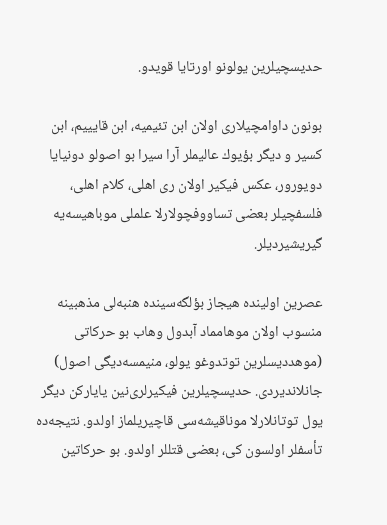حدیسچیلرین یولونو اورتایا قویدو.

بونون داوامچیلاری اولان ابن تئیمیه، ابن قایییم، ابن كسیر و دیگر بؤیوك عالیملر آرا سیرا بو اصولو دونیایا دویورور، عكس فیكیر اولان ری اهلی، كلام اهلی، فلسفچیلر بعضی تساووفچولارلا علملی موباهیسه‌یه گیریشیردیلر.

عصرین اولینده هیجاز بؤلگه‌سینده هنبه‌لی مذهبینه منسوب اولان موهامماد آبدول وهاب بو حركاتی (موهددیسلرین توتدوغو یولو، منیمسه‌دیگی اصول) جانلاندیردی. حدیسچیلرین فیكیرلری‌نین یایاركن دیگر یول توتانلارلا موناقیشه‌سی قاچیریلماز اولدو. نتیجه‌ده تأسفلر اولسون كی، بعضی قتللر اولدو. بو حركاتین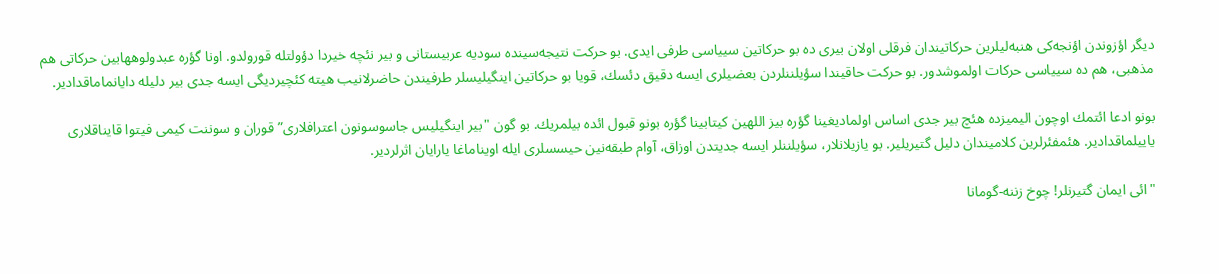دیگر اؤزوندن اؤنجه‌كی هنبه‌لیلرین حركاتیندان فرقلی اولان بیری ده بو حركاتین سییاسی طرفی ایدی. بو حركت نتیجه‌سینده سودیه عربیستانی و بیر نئچه خیردا دؤولتله قورولدو. اونا گؤره عبدولوههابین حركاتی هم مذهبی، هم ده سییاسی حركات اولموشدور. بو حركت حاقیندا سؤیلننلردن بعضیلری ایسه دقیق دئسك، قویا بو حركاتین اینگیلیسلر طرفیندن حاضرلانیب هیته كئچیردیگی ایسه جدی بیر دلیله دایانماماقدادیر.

بونو ادعا ائتمك اوچون الیمیزده هئچ بیر جدی اساس اولمادیغینا گؤره بیز اللهین كیتابینا گؤره بونو قبول ائده بیلمریك. بو گون "بیر اینگیلیس جاسوسونون اعترافلاری” قوران و سوننت كیمی فیتوا قایناقلاری یاییلماقدادیر. هئمفئرلرین كلامیندان دلیل گتیریلیر. بو یازیلانلار، سؤیلننلر ایسه جدیتدن اوزاق، آوام طبقه‌نین حیسسلری ایله اویناماغا یارایان اثرلردیر.

"ائی ایمان گتیرنلر! چوخ زننه-گومانا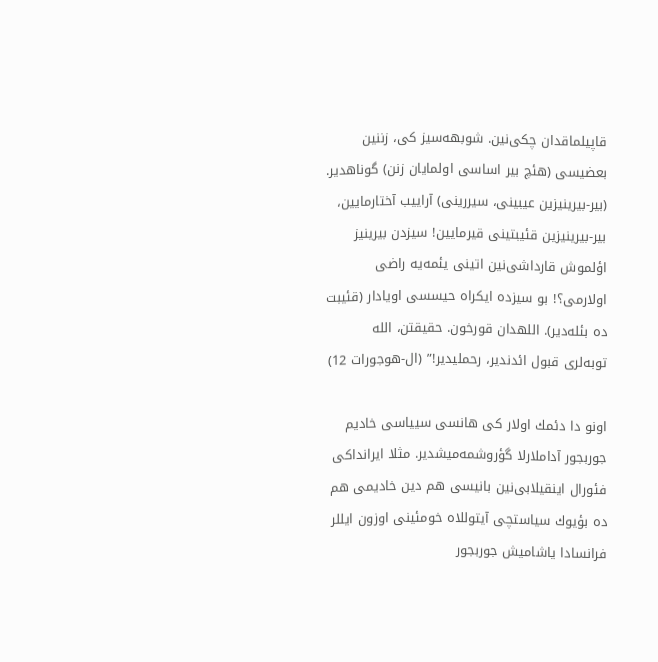قاپیلماقدان چكی‌نین. شوبهه‌سیز كی، زننین بعضیسی (هئچ بیر اساسی اولمایان زنن) گوناهدیر. (بیر-بیرینیزین عیبینی، سیررینی) آراییب آختارمایین، بیر-بیرینیزین قئیبتینی قیرمایین! سیزدن بیرینیز اؤلموش قارداشی‌نین اتینی یئمه‌یه راضی اولارمی؟! بو سیزده ایكراه حیسسی اویادار (قئیبت ده بئله‌دیر). اللهدان قورخون. حقیقتن، الله توبه‌لری قبول ائدندیر، رحملیدیر!” (ال-هوجورات 12)

اونو دا دئمك اولار كی هانسی سییاسی خادیم جوربجور آداملارلا گؤروشمه‌میشدیر. مثلا ایرانداكی فئورال اینقیلابی‌نین بانیسی هم دین خادیمی هم ده بؤیوك سیاستچی آیتوللاه خومئینی اوزون ایللر فرانسادا یاشامیش جوربجور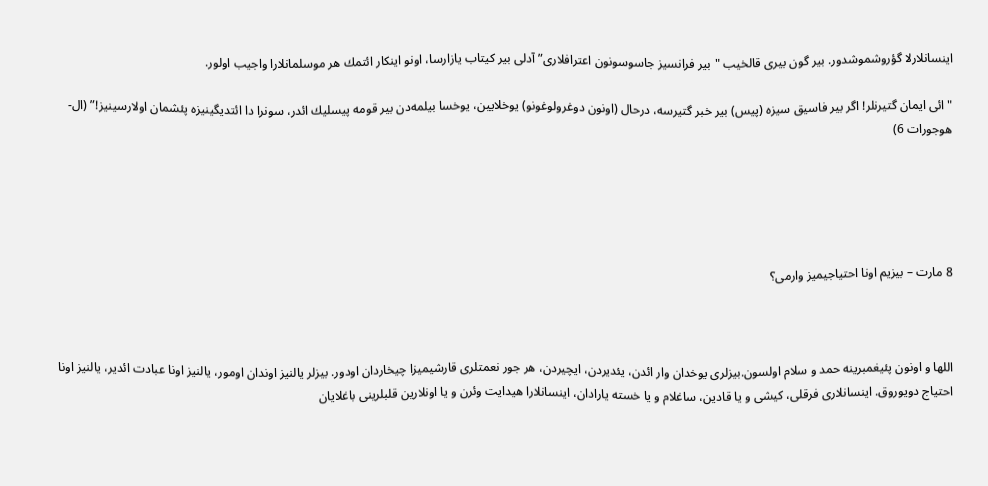اینسانلارلا گؤروشموشدور. بیر گون بیری قالخیب "بیر فرانسیز جاسوسونون اعترافلاری” آدلی بیر كیتاب یازارسا، اونو اینكار ائتمك هر موسلمانلارا واجیب اولور.

"ائی ایمان گتیرنلر! اگر بیر فاسیق سیزه (پیس) بیر خبر گتیرسه، درحال (اونون دوغرولوغونو) یوخلایین، یوخسا بیلمه‌دن بیر قومه پیسلیك ائدر، سونرا دا ائتدیگینیزه پئشمان اولارسینیز!” (ال-هوجورات 6)





8 مارت – بیزیم اونا احتیاجیمیز وارمی؟



اللها و اونون پئیغمبرینه حمد و سلام اولسون.بیزلری یوخدان وار ائدن، یئدیردن، ایچیردن، هر جور نعمتلری قارشیمیزا چیخاردان اودور. بیزلر یالنیز اوندان اومور، یالنیز اونا عبادت ائدیر، یالنیز اونا احتیاج دویوروق. اینسانلاری فرقلی، كیشی و یا قادین، ساغلام و یا خسته یارادان، اینسانلارا هیدایت وئرن و یا اونلارین قلبلرینی باغلایان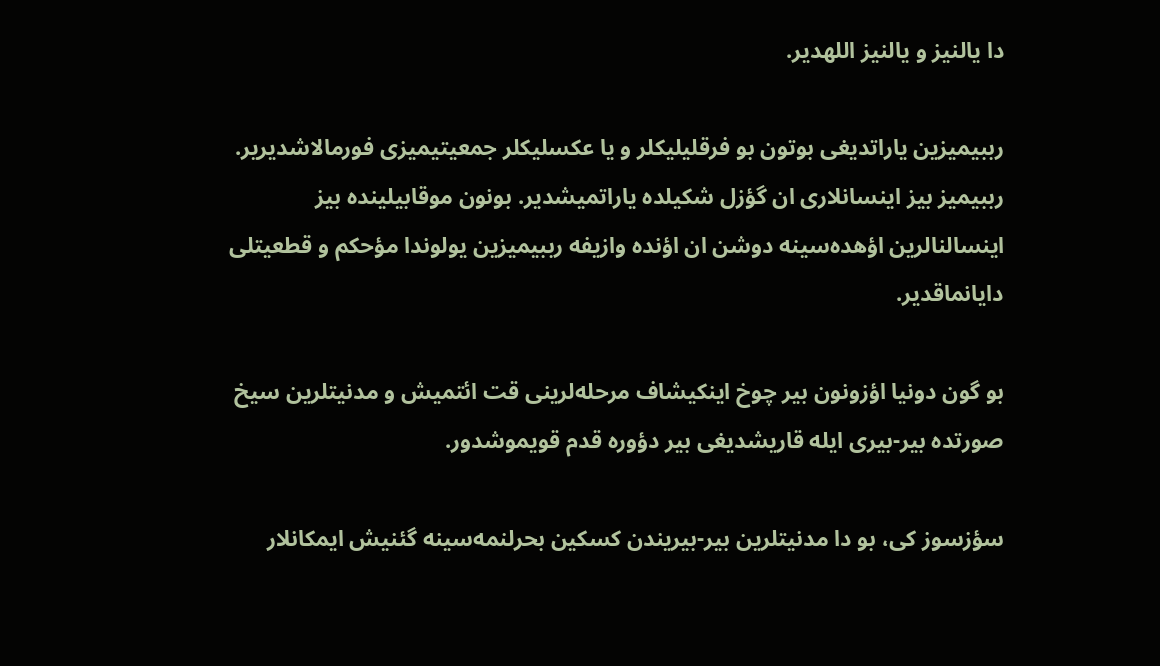دا یالنیز و یالنیز اللهدیر.

رببیمیزین یاراتدیغی بوتون بو فرقلیلیكلر و یا عكسلیكلر جمعیتیمیزی فورمالاشدیریر. رببیمیز بیز اینسانلاری ان گؤزل شكیلده یاراتمیشدیر. بونون موقابیلینده بیز اینسالنالرین اؤهده‌سینه دوشن ان اؤنده وازیفه رببیمیزین یولوندا مؤحكم و قطعیتلی دایانماقدیر.

بو گون دونیا اؤزونون بیر چوخ اینكیشاف مرحله‌لرینی قت ائتمیش و مدنیتلرین سیخ صورتده بیر-بیری ایله قاریشدیغی بیر دؤوره قدم قویموشدور.

سؤزسوز كی، بو دا مدنیتلرین بیر-بیریندن كسكین بحرلنمه‌سینه گئنیش ایمكانلار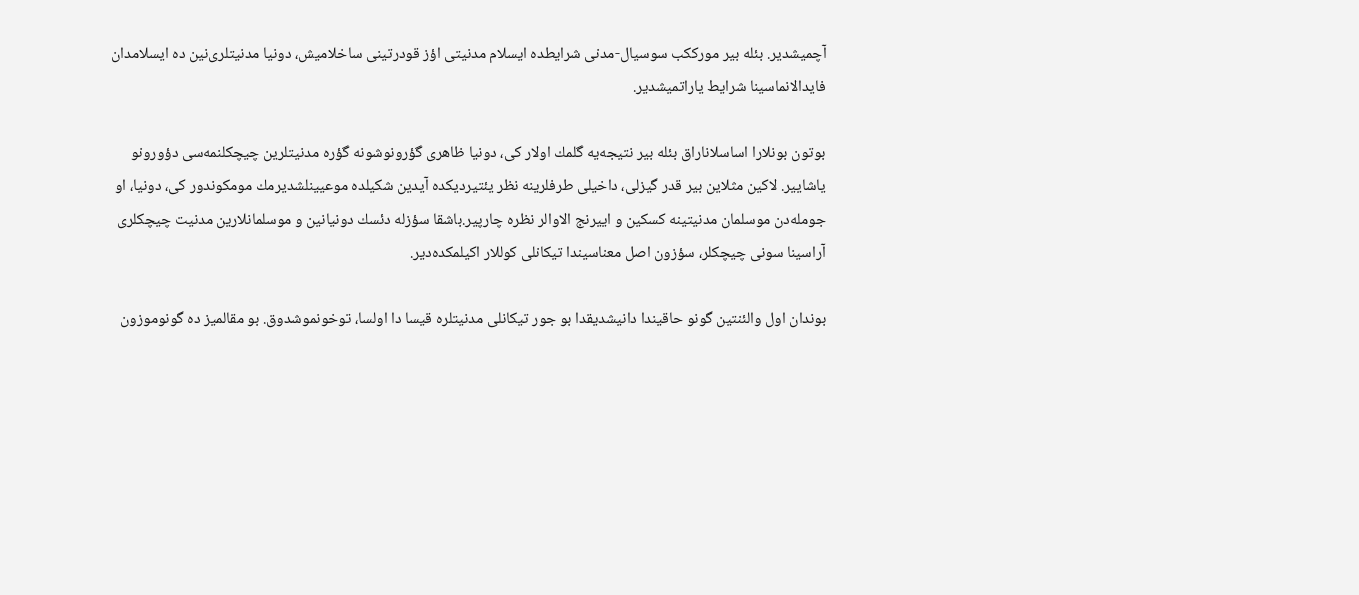آچمیشدیر. بئله بیر مورككب سوسیال-مدنی شرایطده ایسلام مدنیتی اؤز قودرتینی ساخلامیش، دونیا مدنیتلری‌نین ده ایسلامدان فایدالانماسینا شرایط یاراتمیشدیر.

بوتون بونلارا اساسلاناراق بئله بیر نتیجه‌یه گلمك اولار كی، دونیا ظاهری گؤرونوشونه گؤره مدنیتلرین چیچكلنمه‌سی دؤورونو یاشاییر. لاكین مثلاین بیر قدر گیزلی، داخیلی طرفلرینه نظر یئتیردیكده آیدین شكیلده موعیینلشدیرمك مومكوندور كی، دونیا، او جومله‌دن موسلمان مدنیتینه كسكین و اییرنج الاوالر نظره چارپیر.باشقا سؤزله دئسك دونیانین و موسلمانلارین مدنیت چیچكلری آراسینا سونی چیچكلر، سؤزون اصل معناسیندا تیكانلی كوللار اكیلمكده‌دیر.

بوندان اول والئنتین گونو حاقیندا دانیشدیقدا بو جور تیكانلی مدنیتلره قیسا دا اولسا، توخونموشدوق. بو مقالمیز ده گونوموزون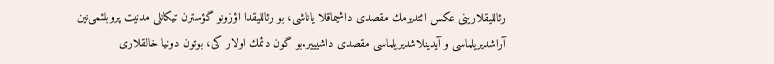رئاللیقلارینی عكس ائتدیرمك مقصدی داشیماقلا یاناشی، بو رئاللیقدا اؤزونو گؤسترن تیكانلی مدنیت پروبلئمی‌نین آراشدیریلماسی و آیدینلاشدیریلماسی مقصدی داشیییر.بو گون دئمك اولار كی، بوتون دونیا خالقلاری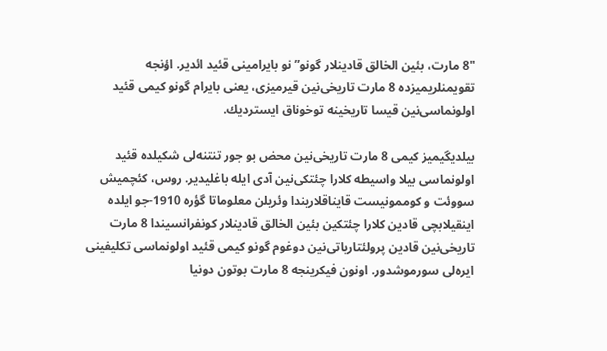"8 مارت، بئین الخالق قادینلار گونو”نو بایرامینی قئید ائدیر. اؤنجه تقویمنلریمیزده 8 مارت تاریخی‌نین قیرمیزی، یعنی بایرام گونو كیمی قئید اولونماسی‌نین قیسا تاریخینه توخوناق ایستردیك.

بیلدیگیمیز كیمی 8 مارت تاریخی‌نین محض بو جور تنتنه‌لی شكیلده قئید اولونماسی بیلا واسیطه‌ كلارا چئتكی‌نین آدی ایله باغلیدیر. روس، كئچمیش سووئت و كوممونیست قایناقلاریندا وئریلن معلوماتا گؤره 1910-جو ایلده اینقیلابچی قادین كلارا چئتكین بئین الخالق قادینلار كونفرانسیندا 8 مارت تاریخی‌نین قادین پرولئتاریاتی‌نین دوغوم گونو كیمی قئید اولونماسی تكلیفینی ایره‌لی سورموشدور. اونون فیكرینجه 8 مارت بوتون دونیا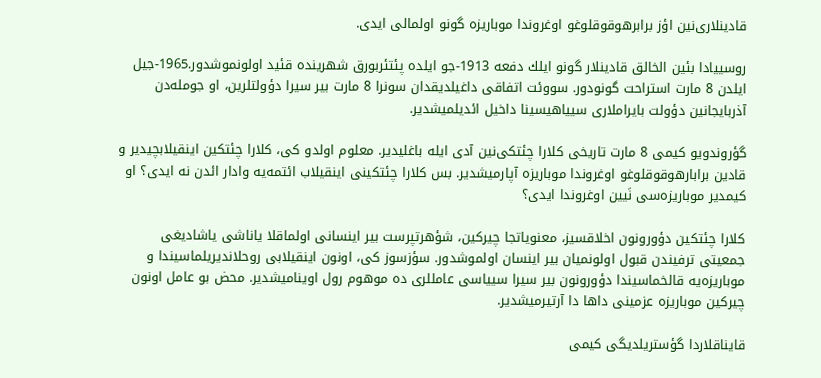قادینلاری‌نین اؤز برابرهوقوقلوغو اوغروندا موباریزه گونو اولمالی ایدی.

روسییادا بئین الخالق قادینلار گونو ایلك دفعه‌ 1913-جو ایلده پئتئربورق شهرینده قئید اولونموشدور.1965-جیل ایلدن 8 مارت استراحت گونودور. سووئت اتفاقی داغیلدیقدان سونرا 8 مارت بیر سیرا دؤولتلرین، او جومله‌دن آذربایجانین دؤولت بایراملاری سییاهیسینا داخیل ائدیلمیشدیر.

گؤروندویو كیمی 8 مارت تاریخی كلارا چئتكی‌نین آدی ایله باغلیدیر. معلوم اولدو كی، كلارا چئتكین اینقیلابچیدیر و قادین برابارهوقوقلوغو اوغروندا موباریزه آپارمیشدیر. بس كلارا چئتكینی اینقیلاب ائتمه‌یه وادار ائدن نه ایدی؟ او كیمدیر موباریزه‌سی نَیین اوغروندا ایدی؟

كلارا چئتكین دؤورونون اخلاقسیز، معنویاتجا چیركین، شؤهرتپرست بیر اینسانی اولماقلا یاناشی یاشادیغی جمعیتی ترفیندن قبول اولونمیان بیر اینسان اولموشدور. سؤزسوز كی، اونون اینقیلابی روحلاندیریلماسیندا و موباریزه‌یه قالخماسیندا دؤورونون بیر سیرا سییاسی عامللری ده موهوم رول اوینامیشدیر. محض بو عامل اونون چیركین موباریزه عزمینی داها دا آرتیرمیشدیر.

قایناقلاردا گؤستریلدیگی كیمی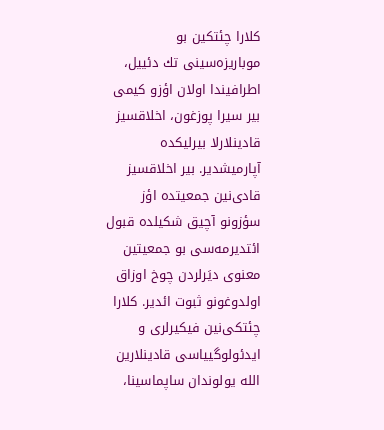كلارا چئتكین بو موباریزه‌سینی تك دئییل، اطرافیندا اولان اؤزو كیمی بیر سیرا پوزغون، اخلاقسیز قادینلارلا بیرلیكده آپارمیشدیر. بیر اخلاقسیز قادی‌نین جمعیتده اؤز سؤزونو آچیق شكیلده قبول ائتدیرمه‌سی بو جمعیتین معنوی دیَرلردن چوخ اوزاق اولدوغونو ثبوت ائدیر. كلارا چئتكی‌نین فیكیرلری و ایدئولوگییاسی قادینلارین الله یولوندان ساپماسینا،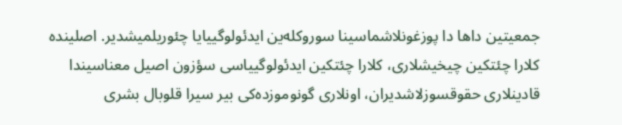جمعیتین داها دا پوزغونلاشماسینا سوروكله‌ین ایدئولوگییایا چئوریلمیشدیر. اصلینده كلارا چئتكین چیخیشلاری، كلارا چئتكین ایدئولوگییاسی سؤزون اصیل معناسیندا قادینلاری حقوقسوزلاشدیران، اونلاری گونوموزده‌كی بیر سیرا قلوبال بشری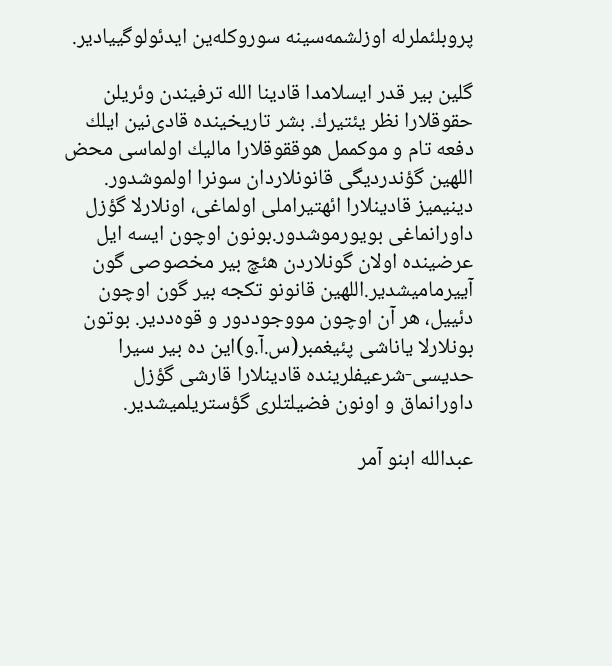پروبلئملرله اوزلشمه‌سینه سوروكله‌ین ایدئولوگییادیر.

گلین بیر قدر ایسلامدا قادینا الله ترفیندن وئریلن حقوقلارا نظر یئتیرك. بشر تاریخینده قادی‌نین ایلك دفعه‌ تام و موكممل هوققوقلارا مالیك اولماسی محض اللهین گؤندردیگی قانونلاردان سونرا اولموشدور. دینیمیز قادینلارا ائهتیراملی اولماغی، اونلارلا گؤزل داورانماغی بویورموشدور.بونون اوچون ایسه ایل عرضینده اولان گونلاردن هئچ بیر مخصوصی گون آییرمامیشدیر.اللهین قانونو تكجه بیر گون اوچون دئییل، هر آن اوچون مووجوددور و قوه‌ددیر. بوتون بونلارلا یاناشی پئیغمبر(س.آ.و)این ده بیر سیرا حدیسی-شرعیفلرینده قادینلارا قارشی گؤزل داورانماق و اونون فضیلتلری گؤستریلمیشدیر.

عبدالله ابنو آمر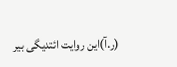(ر.آ)این روایت ائتدیگی بیر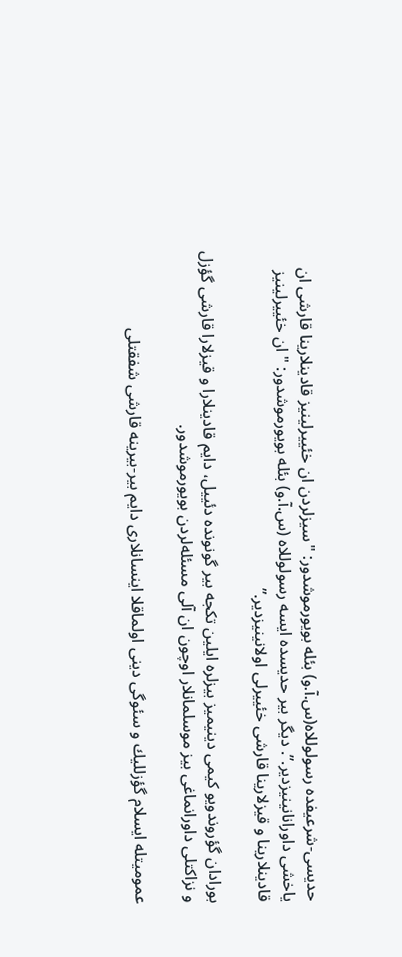حدیسی-شرعیفده رسولوللاه(س.آ.و) بئله بویورموشدور: "سیزلردن ان خئییرلینیز قادینلارینا قارشی ان یاخشی داورانانینیزدیر.”. دیگر بیر حدیسده ایسه رسولوللاه (س.آ.و) بئله بویورموشدور: " ان خئییرلینیز قادینلارینا و قیزلارینا قارشی خئییرلی اولانینیزدیر.”

بورادان گؤروندویو كیمی دینیمیز بیزلره ایلین تكجه بیر گونونده دئییل، دایم قادینلارا و قیزلارا قارشی گؤزل و نزاكتلی داورانماغی بیز موسلمانلار اوچون ان آلی مسئله‌لردن بویورموشدور.

عمومیتله ایسلام گؤزللیك و سئوگی دینی اولماقلا اینسانلاری دایم بیر-بیرینه قارشی شفقتلی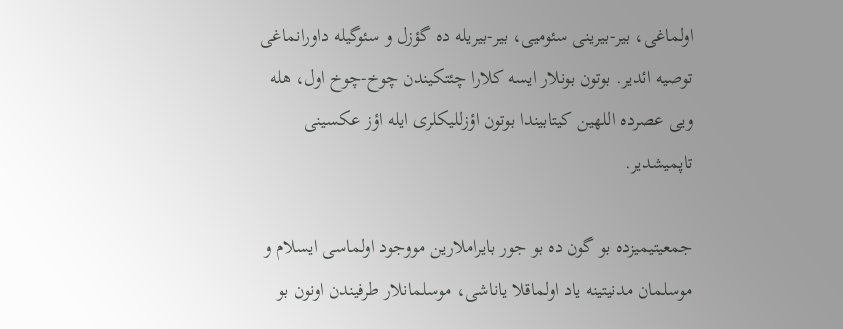اولماغی، بیر-بیرینی سئومیی، بیر-بیریله ده گؤزل و سئوگیله داورانماغی توصیه‌ ائدیر. بوتون بونلار ایسه كلارا چئتكیندن چوخ-چوخ اول، هله ویی عصرده اللهین كیتابیندا بوتون اؤزللیكلری ایله اؤز عكسینی تاپمیشدیر.

جمعیتیمیزده بو گون ده بو جور بایراملارین مووجود اولماسی ایسلام و موسلمان مدنیتینه یاد اولماقلا یاناشی، موسلمانلار طرفیندن اونون بو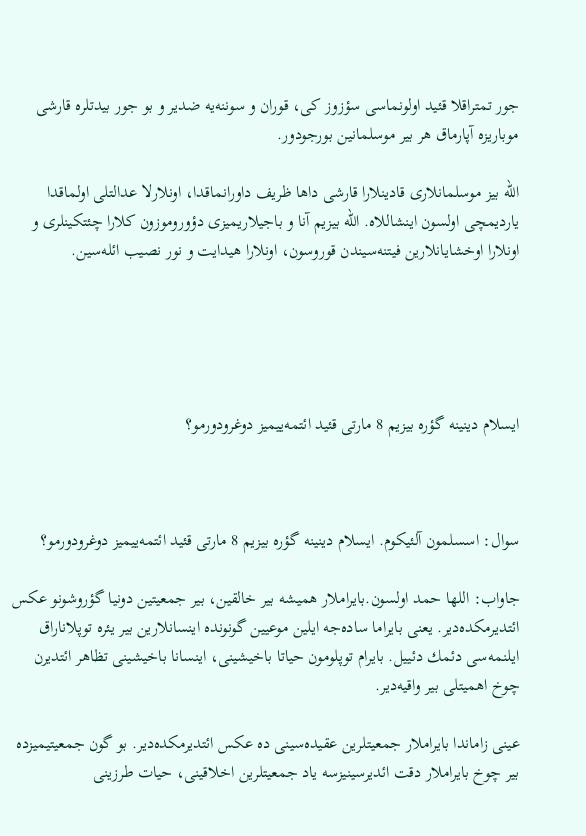جور تمتراقلا قئید اولونماسی سؤزوز كی، قوران و سوننه‌یه ضدیر و بو جور بیدتلره قارشی موباریزه آپارماق هر بیر موسلمانین بورجودور.

الله بیز موسلمانلاری قادینلارا قارشی داها ظریف داورانماقدا، اونلارلا عدالتلی اولماقدا یاردیمچی اولسون اینشاللاه. الله بیزیم آنا و باجیلاریمیزی دؤوروموزون كلارا چئتكینلری و اونلارا اوخشایانلارین فیتنه‌سیندن قوروسون، اونلارا هیدایت و نور نصیب ائله‌سین.





ایسلام دینینه گؤره بیزیم 8 مارتی قئید ائتمه‌ییمیز دوغرودورمو؟



سوال: اسسلمون آلئیكوم. ایسلام دینینه گؤره بیزیم 8 مارتی قئید ائتمه‌ییمیز دوغرودورمو؟

جاواب: اللها حمد اولسون.بایراملار همیشه بیر خالقین، بیر جمعیتین دونیا گؤروشونو عكس ائتدیرمكده‌دیر. یعنی بایراما ساده‌جه ایلین موعیین گونونده اینسانلارین بیر یئره توپلاناراق ایلنمه‌سی دئمك دئییل. بایرام توپلومون حیاتا باخیشینی، اینسانا باخیشینی تظاهر ائتدیرن چوخ اهمیتلی بیر واقیه‌دیر.

عینی زاماندا بایراملار جمعیتلرین عقیده‌سینی ده عكس ائتدیرمكده‌دیر. بو گون جمعیتیمیزده بیر چوخ بایراملار دقت ائدیرسینیزسه یاد جمعیتلرین اخلاقینی، حیات طرزینی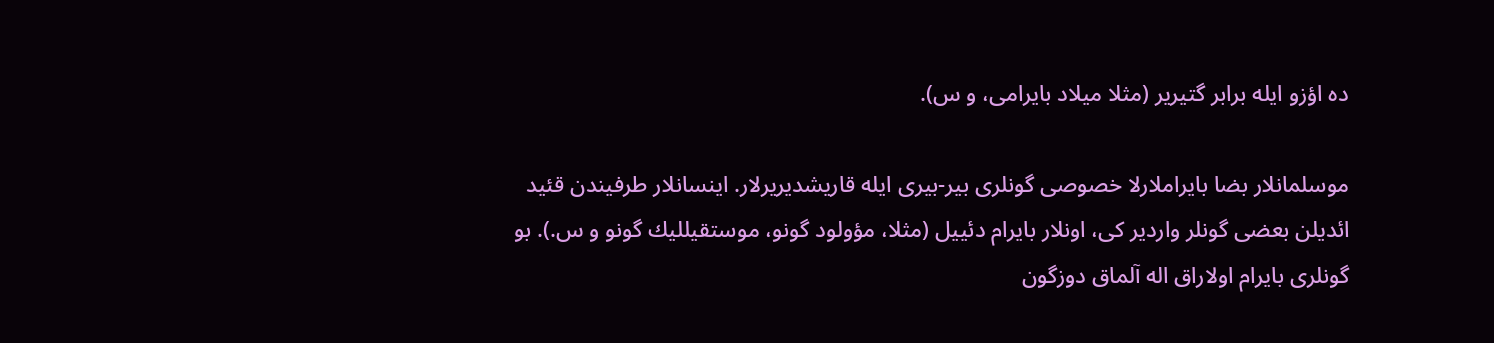ده اؤزو ایله برابر گتیریر (مثلا میلاد بایرامی، و س).

موسلمانلار بضا بایراملارلا خصوصی گونلری بیر-بیری ایله قاریشدیریرلار. اینسانلار طرفیندن قئید ائدیلن بعضی گونلر واردیر كی، اونلار بایرام دئییل (مثلا، مؤولود گونو، موستقیللیك گونو و س.). بو گونلری بایرام اولاراق اله آلماق دوزگون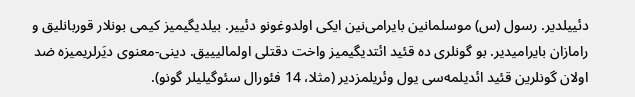دئییلدیر. رسول (س) موسلمانین بایرامی‌نین ایكی اولدوغونو دئییر. بیلدیگیمیز كیمی بونلار قوربانلیق و رامازان بایرامیدیر. بو گونلری ده قئید ائتدیگیمیز واخت دقتلی اولمالیییق. دینی-معنوی دیَرلریمیزه ضد اولان گونلرین قئید ائدیلمه‌سی یول وئریلمزدیر (مثلا، 14 فئورال سئوگیلیلر گونو).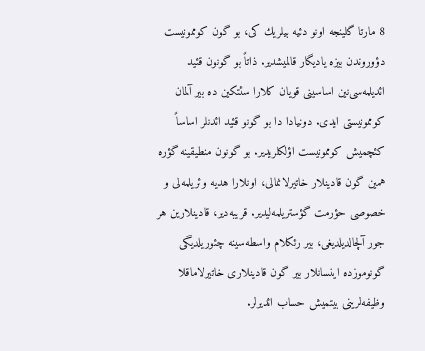8 مارتا گلینجه اونو دئیه بیلریك كی، بو گون كوممونیست دؤوروندن بیزه یادیگار قالمیشدیر. ذاتاً بو گونون قئید ائدیلمه‌سی‌نین اساسینی قویان كلارا سئتكین ده بیر آلمان كوممونیستی ایدی. دونیادا دا بو گونو قئید ائدنلر اساساً كئچمیش كوممونیست اؤلكلریدیر. بو گونون منطیقینه گؤره همین گون قادینلار خاتیرلانمالی، اونلارا هدیه‌ وئریلمه‌لی و خصوصی حؤرمت گؤستریلمه‌لیدیر. قریبه‌دیر، قادینلارین هر جور آلچالدیلدیغی، بیر رئكلام واسطه‌سینه چئوریلدیگی گونوموزده اینسانلار بیر گون قادینلاری خاتیرلاماقلا وظیفه‌لرینی بیتمیش حساب ائدیرلر.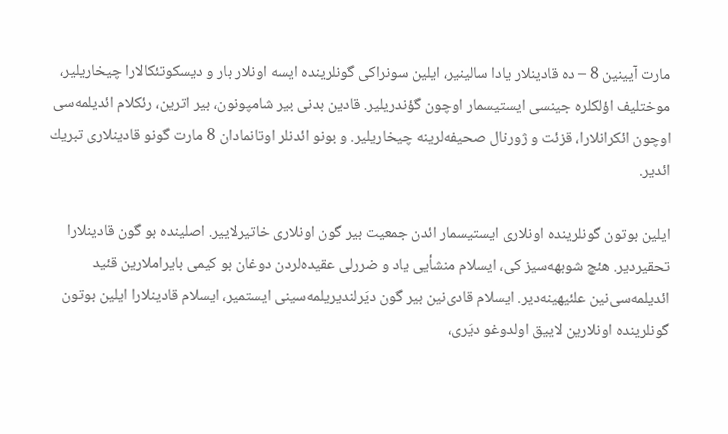مارت آیینین 8 – ده قادینلار یادا سالینیر، ایلین سونراكی گونلرینده ایسه اونلار بار و دیسكوتئكالارا چیخاریلیر، موختلیف اؤلكلره جینسی ایستیسمار اوچون گؤندریلیر. قادین بدنی بیر شامپونون، بیر اترین، رئكلام ائدیلمه‌سی اوچون ائكرانلارا، قزئت و ژورنال صحیفه‌لرینه چیخاریلیر. و بونو ائدنلر اوتانمادان 8 مارت گونو قادینلاری تبریك ائدیر.

ایلین بوتون گونلرینده اونلاری ایستیسمار ائدن جمعیت بیر گون اونلاری خاتیرلاییر. اصلینده بو گون قادینلارا تحقیردیر. هئچ شوبهه‌سیز كی، ایسلام منشأ‌یی یاد و ضررلی عقیده‌لردن دوغان بو كیمی بایراملارین قئید ائدیلمه‌سی‌نین علئیهینه‌دیر. ایسلام قادی‌نین بیر گون دیَرلندیریلمه‌سینی ایستمیر، ایسلام قادینلارا ایلین بوتون گونلرینده اونلارین لاییق اولدوغو دیَری،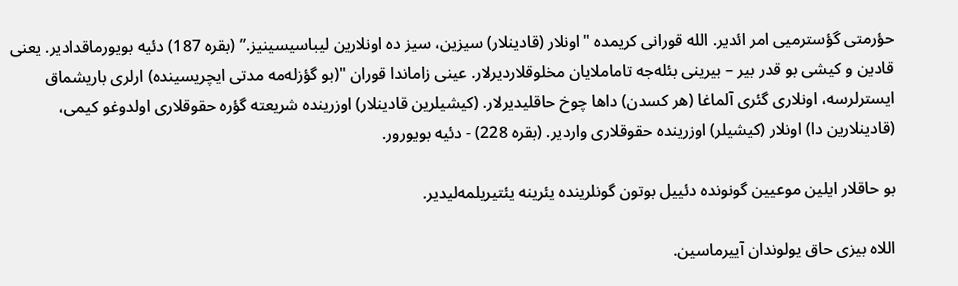حؤرمتی گؤسترمیی امر ائدیر. الله قورانی كریمده "اونلار (قادینلار) سیزین، سیز ده اونلارین لیباسیسینیز.” (بقره 187) دئیه بویورماقدادیر. یعنی قادین و كیشی بو قدر بیر – بیرینی بئله‌جه تاماملایان مخلوقلاردیرلار. عینی زاماندا قوران "(بو گؤزله‌مه مدتی ایچریسینده) ارلری باریشماق ایسترلرسه، اونلاری گئری آلماغا (هر كسدن) داها چوخ حاقلیدیرلار. (كیشیلرین قادینلار) اوزرینده شریعته گؤره حقوقلاری اولدوغو كیمی، (قادینلارین دا) اونلار (كیشیلر) اوزرینده حقوقلاری واردیر. (بقره 228) - دئیه بویورور.

بو حاقلار ایلین موعیین گونونده دئییل بوتون گونلرینده یئرینه یئتیریلمه‌لیدیر.

اللاه بیزی حاق یولوندان آییرماسین.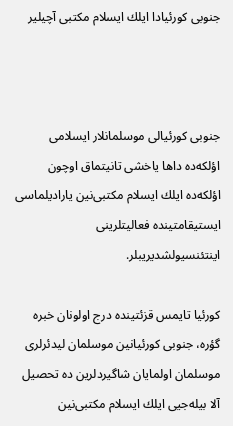جنوبی كورئیادا ایلك ایسلام مكتبی آچیلیر



جنوبی كورئیالی موسلمانلار ایسلامی اؤلكه‌ده داها یاخشی تانیتماق اوچون اؤلكه‌ده ایلك ایسلام مكتبی‌نین یارادیلماسی ایستیقامتینده فعالیتلرینی اینتئنسیولشدیریبلر.

كورئیا تایمس قزئتینده درج اولونان خبره گؤره، جنوبی كورئیانین موسلمان لیدئرلری موسلمان اولمایان شاگیردلرین ده تحصیل آلا بیله‌جیی ایلك ایسلام مكتبی‌نین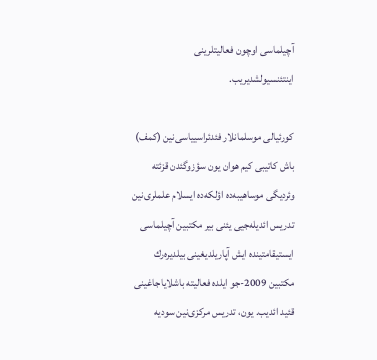آچیلماسی اوچون فعالیتلرینی اینتئنسیولشدیریب.

كورئیالی موسلمانلار فئدئراسییاسی‌نین (كمف) باش كاتیبی كیم هوان یون سؤزوگئدن قزئته وئردیگی موساهیبه‌ده اؤلكه‌ده ایسلام علملری‌نین تدریس ائدیله‌جیی یئنی بیر مكتبین آچیلماسی ایستیقامتینده ایش آپاریلدیغینی بیلدیره‌رك مكتبین 2009-جو ایلده فعالیته باشلایاجاغینی قئید ائدیب. یون، تدریس مركزی‌نین سودیه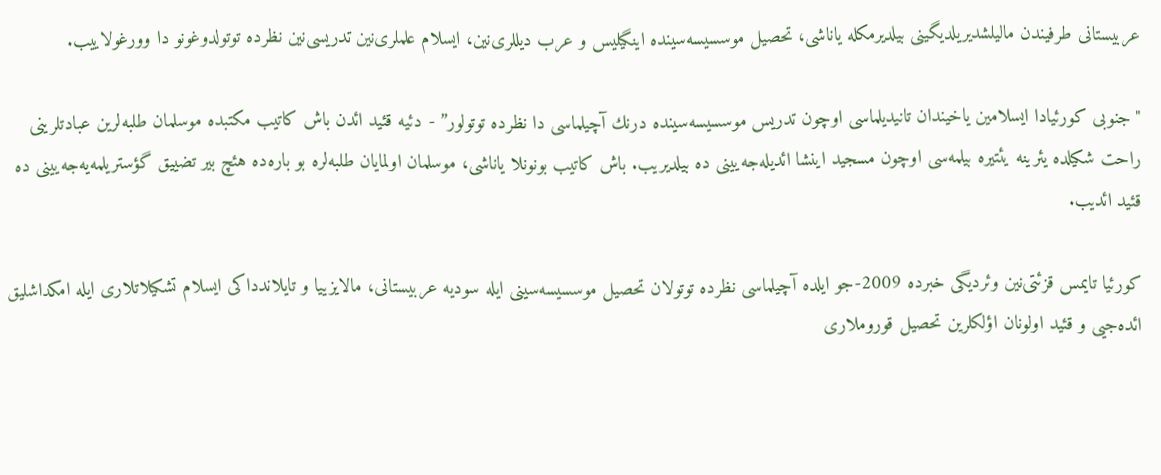عربیستانی طرفیندن مالیلشدیریلدیگینی بیلدیرمكله یاناشی، تحصیل موسسیسه‌سینده اینگیلیس و عرب دیللری‌نین، ایسلام علملری‌نین تدریسی‌نین نظرده توتولدوغونو دا وورغولاییب.

"جنوبی كورئیادا ایسلامین یاخیندان تانیدیلماسی اوچون تدریس موسسیسه‌سینده درنك آچیلماسی دا نظرده توتولور” - دئیه قئید ائدن باش كاتیب مكتبده موسلمان طلبه‌لرین عبادتلرینی راحت شكیلده یئرینه یئتیره بیلمه‌سی اوچون مسجید اینشا ائدیله‌جه‌یینی ده بیلدیریب. باش كاتیب بونونلا یاناشی، موسلمان اولمایان طلبه‌لره بو باره‌ده هئچ بیر تضییق گؤستریلمه‌یه‌جه‌یینی ده قئید ائدیب.

كورئیا تایمس قزئتی‌نین وئردیگی خبرده 2009-جو ایلده آچیلماسی نظرده توتولان تحصیل موسسیسه‌سینی ایله سودیه عربیستانی، مالایزییا و تایلاندداكی ایسلام تشكیلاتلاری ایله امكداشلیق ائده‌جیی و قئید اولونان اؤلكلرین تحصیل قوروملاری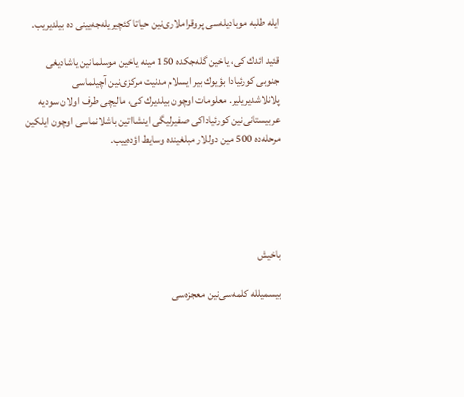ایله طلبه‌ موبادیله‌سی پروقراملاری‌نین حیاتا كئچیریله‌جه‌یینی ده بیلدیریب.

قئید ائدك كی، یاخین گله‌جكده 150 مینه یاخین موسلمانین یاشادیغی جنوبی كورئیادا بؤیوك بیر ایسلام مدنیت مركزی‌نین آچیلماسی پلانلاشدیریلیر. معلومات اوچون بیلدیرك كی، مالیچی طرف اولان سودیه عربیستانی‌نین كورئیاداكی صفیرلیگی اینشااتین باشلانماسی اوچون ایلكین مرحله‌ده 500 مین دوللار مبلغینده وسایط اؤده‌ییب.





باخیش

بیسمیلله كلمه‌سی‌نین معجزه‌سی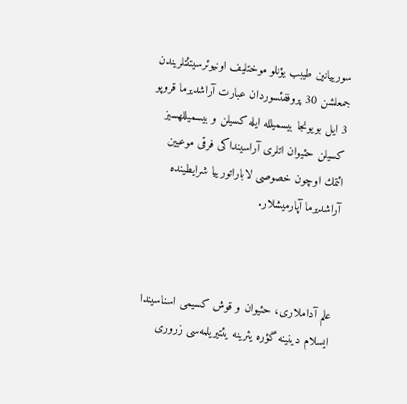سورییانین طیبب یؤنلو موختلیف اونیوئرسیتئتلریندن جمعلشن 30 پروففئسوردان عبارت آراشدیرما قروپو 3 ایل بویونجا بیسمیلله ایله كسیلن و بیسمیللهسیز كسیلن حئیوان اتلری آراسینداكی فرقی موعیین ائتمك اوچون خصوصی لاباراتورییا شرایطینده آراشدیرما آپارمیشلار.



علم آداملاری، حئیوان و قوش كسیمی اسناسیندا ایسلام دینینه گؤره یئرینه یئتیریلمه‌سی زروری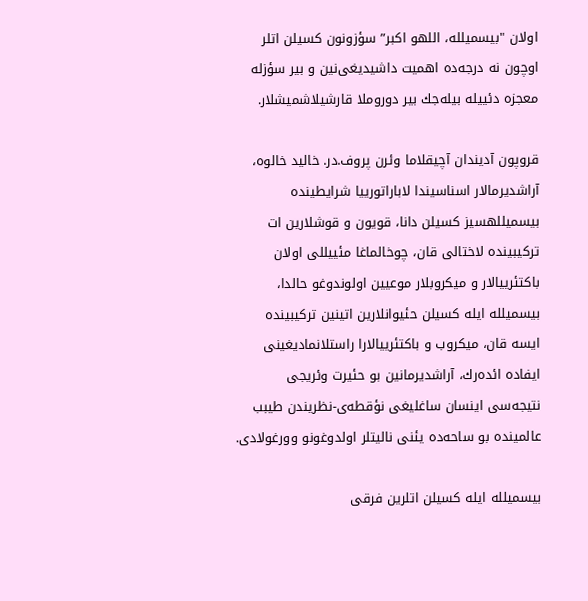اولان "بیسمیلله، اللهو اكبر” سؤزونون كسیلن اتلر اوچون نه درجه‌ده اهمیت داشیدیغی‌نین و بیر سؤزله معجزه‌ دئییله بیله‌جك بیر دوروملا قارشیلاشمیشلار.

قروپون آدیندان آچیقلاما وئرن پروف.در. خالید خالوه، آراشدیرمالار اسناسیندا لاباراتورییا شرایطینده بیسمیللهسیز كسیلن دانا، قویون و قوشلارین ات تركیبینده لاختالی قان، چوخالماغا مئییللی اولان باكتئرییالار و میكروبلار موعیین اولوندوغو حالدا، بیسمیلله ایله كسیلن حئیوانلارین اتینین تركیبینده ایسه قان، میكروب و باكتئرییالارا راستلانمادیغینی ایفاده ائده‌رك، آراشدیرمانین بو حئیرت وئریجی نتیجه‌سی اینسان ساغلیغی نؤقطه‌ی-نظریندن طیبب عالمینده بو ساحه‌ده یئنی نالیتلر اولدوغونو وورغولادی.

بیسمیلله ایله كسیلن اتلرین فرقی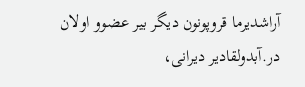آراشدیرما قروپونون دیگر بیر عضوو اولان در.آبدولقادیر دیرانی،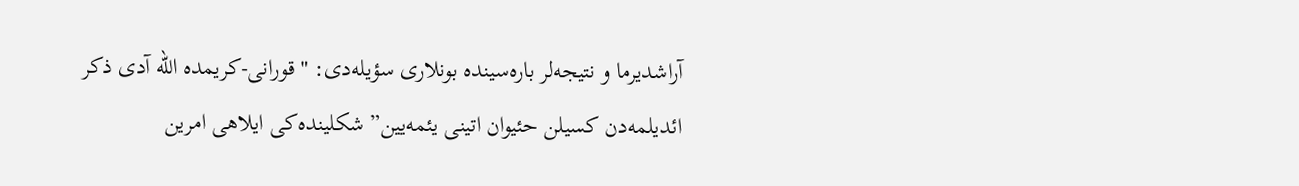آراشدیرما و نتیجه‌لر باره‌سینده بونلاری سؤیله‌دی: "قورانی-كریمده الله آدی ذكر ائدیلمه‌دن كسیلن حئیوان اتینی یئمه‌یین” شكلینده‌كی ایلاهی امرین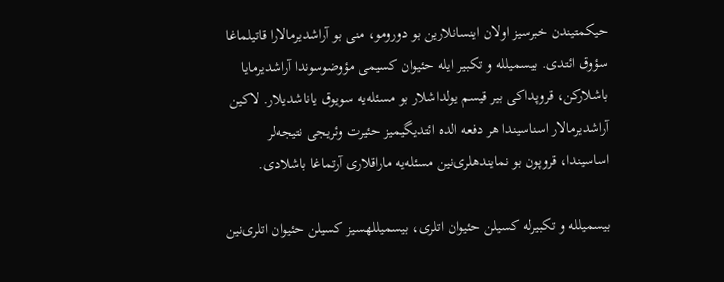حیكمتیندن خبرسیز اولان اینسانلارین بو دورومو، منی بو آراشدیرمالارا قاتیلماغا سؤوق ائتدی. بیسمیلله و تكبیر ایله حئیوان كسیمی مؤوضوسوندا آراشدیرمایا باشلاركن، قروپداكی بیر قیسم یولداشلار بو مسئله‌یه سویوق یاناشدیلار. لاكین آراشدیرمالار اسناسیندا هر دفعه‌ الده ائتدیگیمیز حئیرت وئریجی نتیجه‌لر اساسیندا، قروپون بو نمایندهلری‌نین مسئله‌یه ماراقلاری آرتماغا باشلادی.

بیسمیلله و تكبیرله كسیلن حئیوان اتلری، بیسمیللهسیز كسیلن حئیوان اتلری‌نین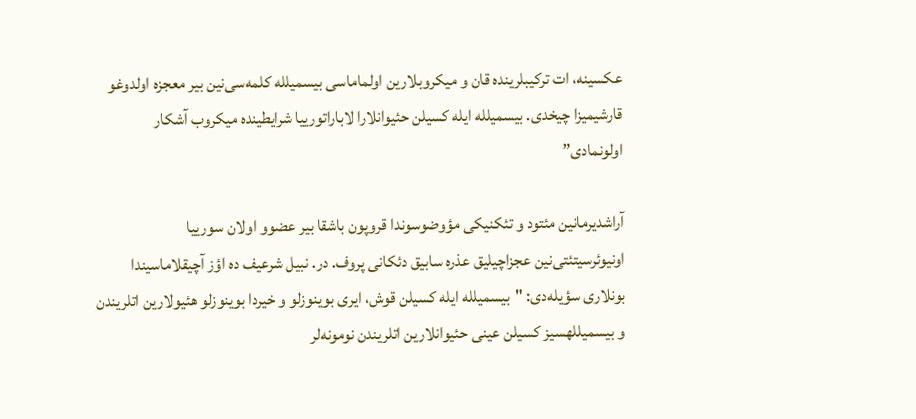عكسینه، ات تركیبلرینده قان و میكروبلارین اولماماسی بیسمیلله كلمه‌سی‌نین بیر معجزه‌ اولدوغو قارشیمیزا چیخدی. بیسمیلله ایله كسیلن حئیوانلارا لاباراتورییا شرایطینده میكروب آشكار اولونمادی”

آراشدیرمانین مئتود و تئكنیكی مؤوضوسوندا قروپون باشقا بیر عضوو اولان سورییا اونیوئرسیتئتی‌نین عجزاچیلیق عذره سابیق دئكانی پروف. در. نبیل شرعیف ده اؤز آچیقلاماسیندا بونلاری سؤیله‌دی: "بیسمیلله ایله كسیلن قوش، ایری بوینوزلو و خیردا بوینوزلو هئیولارین اتلریندن و بیسمیللهسیز كسیلن عینی حئیوانلارین اتلریندن نومونه‌لر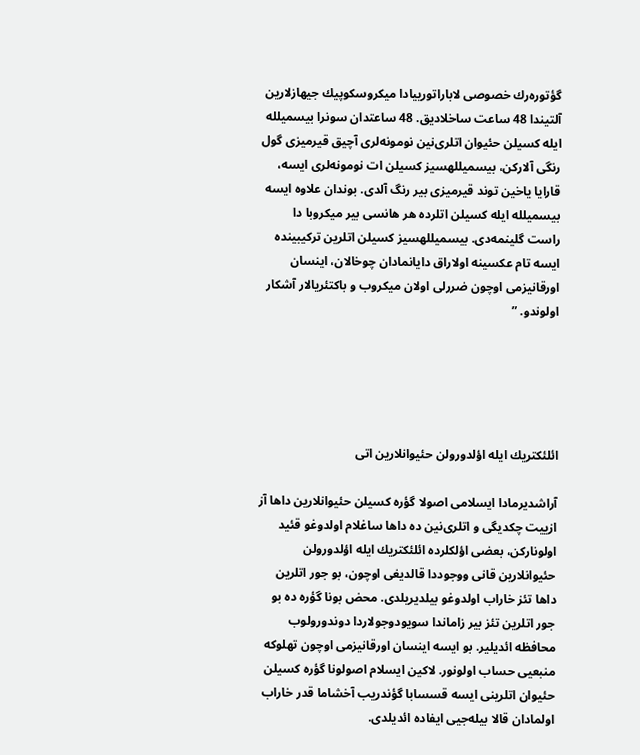گؤتوره‌رك خصوصی لاباراتورییادا میكروسكوپیك جیهازلارین آلتیندا 48 ساعت ساخلادیق. 48 ساعتدان سونرا بیسمیلله ایله كسیلن حئیوان اتلری‌نین نومونه‌لری آچیق قیرمیزی گول رنگی آلاركن، بیسمیللهسیز كسیلن ات نومونه‌لری ایسه، قارایا یاخین توند قیرمیزی بیر رنگ آلدی. بوندان علاوه‌ ایسه بیسمیلله ایله كسیلن اتلرده هر هانسی بیر میكروبا دا راست گلینمه‌دی. بیسمیللهسیز كسیلن اتلرین تركیبینده ایسه تام عكسینه اولاراق دایانمادان چوخالان، اینسان اورقانیزمی اوچون ضررلی اولان میكروب و باكتئریالار آشكار اولوندو. ”





ائلئكتریك ایله اؤلدورولن حئیوانلارین اتی

آراشدیرمادا ایسلامی اصولا گؤره كسیلن حئیوانلارین داها آز ازییت چكدیگی و اتلری‌نین ده داها ساغلام اولدوغو قئید اولوناركن، بعضی اؤلكلرده ائلئكتریك ایله اؤلدورولن حئیوانلارین قانی ووجوددا قالدیغی اوچون، بو جور اتلرین داها تئز خاراب اولدوغو بیلدیریلدی. محض بونا گؤره ده بو جور اتلرین تئز بیر زاماندا سویودوجولاردا دوندورولوب محافظه‌ ائدیلیر. بو ایسه اینسان اورقانیزمی اوچون تهلوكه‌ منبعیی حساب اولونور. لاكین ایسلام اصولونا گؤره كسیلن حئیوان اتلرینی ایسه قسسابا گؤندریب آخشاما قدر خاراب اولمادان قالا بیله‌جیی ایفاده ائدیلدی.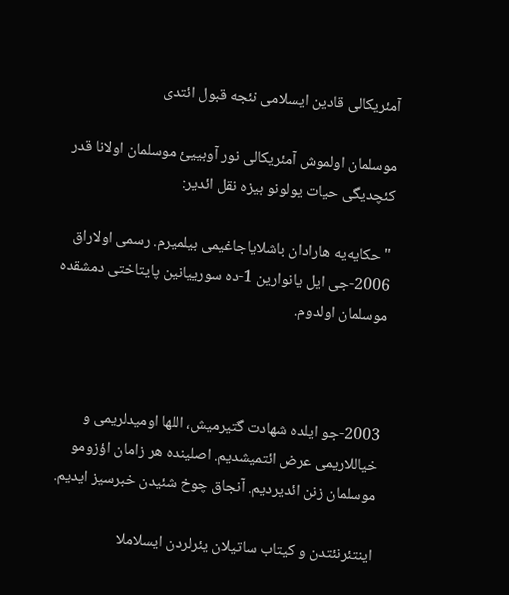آمئریكالی قادین ایسلامی نئجه قبول ائتدی

موسلمان اولموش آمئریكالی نور آوبییئ موسلمان اولانا قدر كئچدیگی حیات یولونو بیزه نقل ائدیر:

"حكایه‌یه هارادان باشلایاجاغیمی بیلمیرم. رسمی اولاراق 2006-جی ایل یانوارین 1-ده سورییانین پایتاختی دمشقده موسلمان اولدوم.



2003-جو ایلده شهادت گتیرمیش، اللها اومیدلریمی و خیاللاریمی عرض ائتمیشدیم. اصلینده هر زامان اؤزومو موسلمان زنن ائدیردیم. آنجاق چوخ شئیدن خبرسیز ایدیم.

اینتئرنئتدن و كیتاب ساتیلان یئرلردن ایسلاملا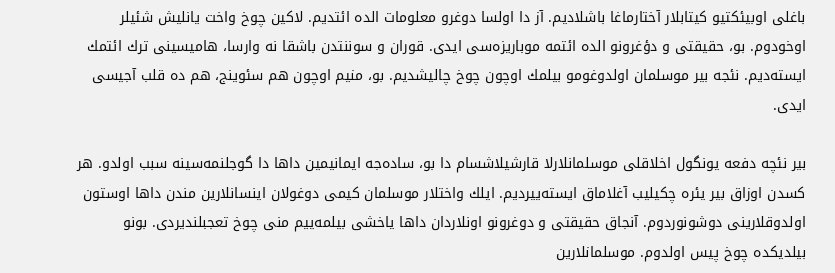باغلی اوبیئكتیو كیتابلار آختارماغا باشلادیم. آز دا اولسا دوغرو معلومات الده ائتدیم. لاكین چوخ واخت یانلیش شئیلر اوخودوم. بو، حقیقتی و دؤغرونو الده ائتمه موباریزه‌سی ایدی. قوران و سوننتدن باشقا نه وارسا، هامیسینی ترك ائتمك ایسته‌دیم. نئجه بیر موسلمان اولدوغومو بیلمك اوچون چوخ چالیشدیم. بو، منیم اوچون هم سئوینج، هم ده قلب آجیسی ایدی.

بیر نئچه دفعه‌ یونگول اخلاقلی موسلمانلارلا قارشیلاشسام دا بو، ساده‌جه ایمانیمین داها دا گوجلنمه‌سینه سبب اولدو. هر كسدن اوزاق بیر یئره چكیلیب آغلاماق ایسته‌ییردیم. ایلك واختلار موسلمان كیمی دوغولان اینسانلارین مندن داها اوستون اولدوقلارینی دوشونوردوم. آنجاق حقیقتی و دوغرونو اونلاردان داها یاخشی بیلمه‌ییم منی چوخ تعجبلندیردی. بونو بیلدیكده چوخ پیس اولدوم. موسلمانلارین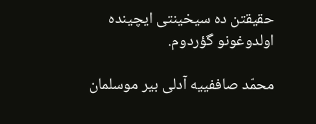حقیقتن ده سیخینتی ایچینده اولدوغونو گؤردوم.

محمّد صاففییه آدلی بیر موسلمان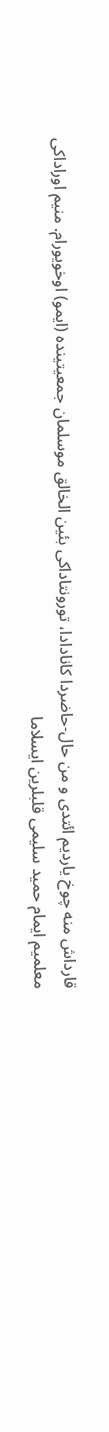قارداش منه چوخ یاردیم ائتدی و من حال-حاضردا كانادادا، تورونتاداكی بئین الخالق موسلمان جمعیتینده (ایمو) اوخویورام. منیم اوراداكی معلمیم ایمام حمید سلیمی قلبلرین ایسلاما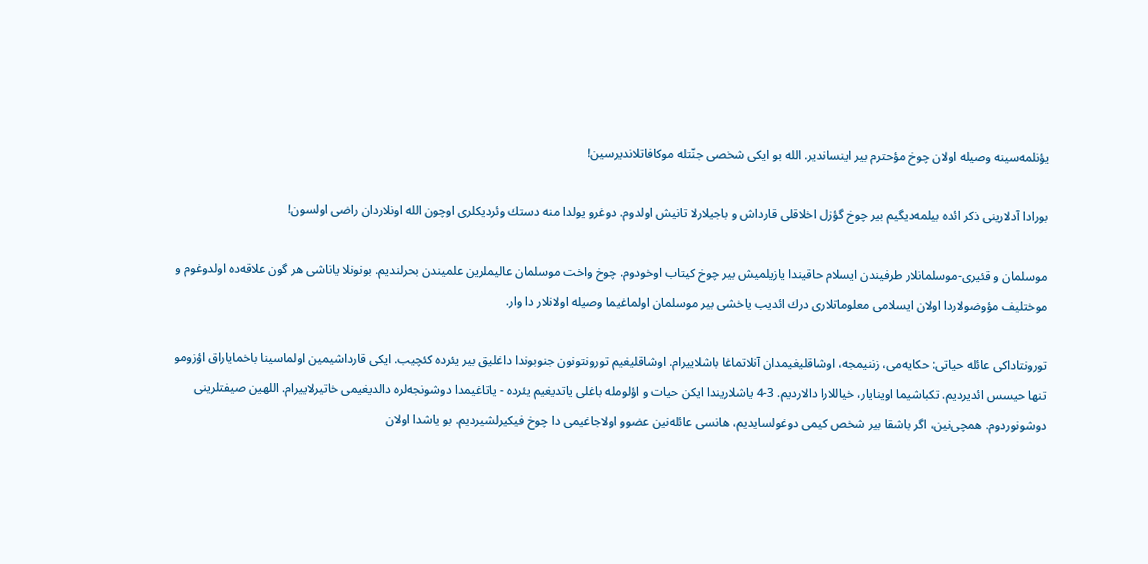یؤنلمه‌سینه وصیله اولان چوخ مؤحترم بیر اینساندیر. الله بو ایكی شخصی جنّتله موكافاتلاندیرسین!

بورادا آدلارینی ذكر ائده بیلمه‌دیگیم بیر چوخ گؤزل اخلاقلی قارداش و باجیلارلا تانیش اولدوم. دوغرو یولدا منه دستك وئردیكلری اوچون الله اونلاردان راضی اولسون!

موسلمان و قئیری-موسلمانلار طرفیندن ایسلام حاقیندا یازیلمیش بیر چوخ كیتاب اوخودوم. چوخ واخت موسلمان عالیملرین علمیندن بحرلندیم. بونونلا یاناشی هر گون علاقه‌ده اولدوغوم و موختلیف مؤوضولاردا اولان ایسلامی معلوماتلاری درك ائدیب یاخشی بیر موسلمان اولماغیما وصیله اولانلار دا وار.

تورونتاداكی عائله‌ حیاتی: حكایه‌می، زننیمجه، اوشاقلیغیمدان آنلاتماغا باشلاییرام. اوشاقلیغیم تورونتونون جنوبوندا داغلیق بیر یئرده كئچیب. ایكی قارداشیمین اولماسینا باخمایاراق اؤزومو تنها حیسس ائدیردیم. تكباشیما اوینایار، خیاللارا دالاردیم. 3-4 یاشلاریندا ایكن حیات و اؤلومله باغلی یاتدیغیم یئرده - یاتاغیمدا دوشونجه‌لره دالدیغیمی خاتیرلاییرام. اللهین صیفتلرینی دوشونوردوم. همچی‌نین، اگر باشقا بیر شخص كیمی دوغولسایدیم، هانسی عائله‌نین عضوو اولاجاغیمی دا چوخ فیكیرلشیردیم. بو یاشدا اولان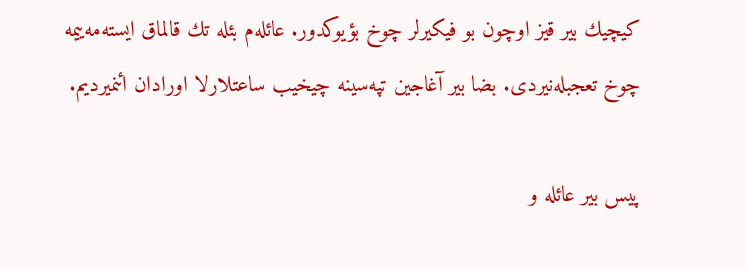كیچیك بیر قیز اوچون بو فیكیرلر چوخ بؤیوكدور. عائله‌م بئله تك قالماق ایسته‌مه‌ییمه چوخ تعجبله‌نیردی. بضا بیر آغاجین تپه‌سینه چیخیب ساعتلارلا اورادان ائنمیردیم.

پیس بیر عائله‌ و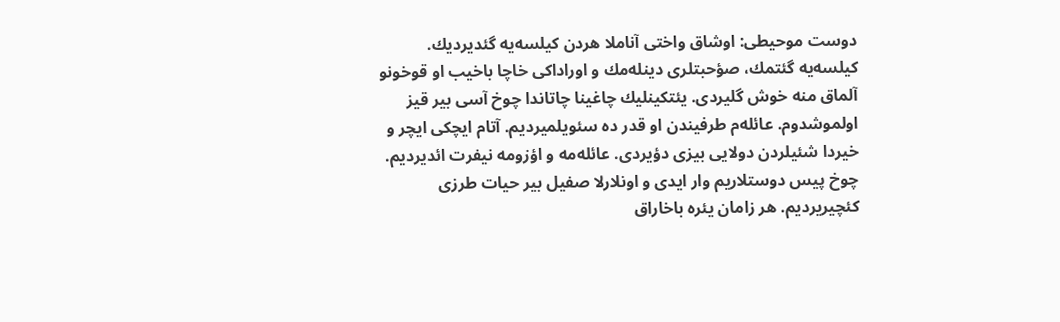دوست موحیطی: اوشاق واختی آناملا هردن كیلسه‌یه گئدیردیك. كیلسه‌یه گئتمك، صؤحبتلری دینله‌مك و اوراداكی خاچا باخیب او قوخونو آلماق منه خوش گلیردی. یئتكینلیك چاغینا چاتاندا چوخ آسی بیر قیز اولموشدوم. عائله‌م طرفیندن او قدر ده سئویلمیردیم. آتام ایچكی ایچر و خیردا شئیلردن دولایی بیزی دؤیردی. عائله‌مه و اؤزومه نیفرت ائدیردیم. چوخ پیس دوستلاریم وار ایدی و اونلارلا صفیل بیر حیات طرزی كئچیریردیم. هر زامان یئره باخاراق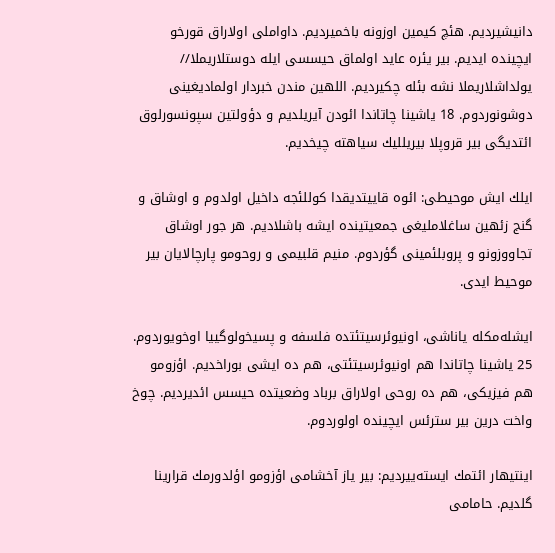دانیشیردیم. هئچ كیمین اوزونه باخمیردیم. داواملی اولاراق قورخو ایچینده ایدیم. بیر یئره عاید اولماق حیسسی ایله دوستلاریملا// یولداشلاریملا نشه بئله چكیردیم. اللهین مندن خبردار اولمادیغینی دوشونوردوم. 18 یاشینا چاتاندا ائودن آیریلدیم و دؤولتین سپونسورلوق ائتدیگی بیر قروپلا بیریللیك سیاهته چیخدیم.

ایلك ایش موحیطی: ائوه قاییتدیقدا كوللئجه داخیل اولدوم و اوشاق و گنج زئهین ساغلاملیغی جمعیتینده ایشه باشلادیم. هر جور اوشاق تجاووزونو و پروبلئمینی گؤردوم. منیم قلبیمی و روحومو پارچالایان بیر موحیط ایدی.

ایشله‌مكله یاناشی، اونیوئرسیتئتده فلسفه و پسیخولوگییا اوخویوردوم. 25 یاشینا چاتاندا هم اونیوئرسیتئتی، هم ده ایشی بوراخدیم. اؤزومو هم فیزیكی، هم ده روحی اولاراق برباد وضعیتده حیسس ائدیردیم. چوخ واخت درین بیر سترئس ایچینده اولوردوم.

اینتیهار ائتمك ایسته‌ییردیم: بیر یاز آخشامی اؤزومو اؤلدورمك قرارینا گلدیم. حامامی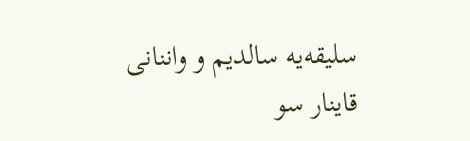سلیقه‌یه سالدیم و واننانی قاینار سو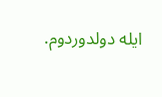ایله دولدوردوم.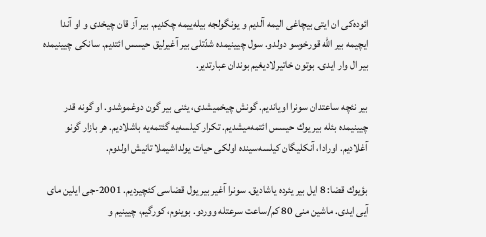ائوده‌كی ان ایتی بیچاغی الیمه آلدیم و یونگولجه بیله‌ییمه چكدیم. بیر آز قان چیخدی و او آندا ایچیمه بیر الله قورخوسو دولدو. سول چیینیمده شدّتلی بیر آغیرلیق حیسس ائتدیم. سانكی چیینیمده بیر ال وار ایدی. بوتون خاتیرلادیغیم بوندان عبارتدیر.

بیر نئچه ساعتدان سونرا اویاندیم. گونش چیخمیشدی، یئنی بیر گون دوغموشدو. او گونه قدر چیینیمده بئله بیر یوك حیسس ائتمه‌میشدیم. تكرار كیلسه‌یه گئتمه‌یه باشلادیم. هر بازار گونو آغلادیم. اورادا، آنكلیگان كیلسه‌سینده اولكی حیات یولداشیملا تانیش اولدوم.

بؤیوك قضا: 8 ایل بیر یئرده یاشادیق. سونرا آغیر بیر یول قضاسی كئچیردیم. 2001-جی ایلین مای آیی ایدی. ماشین منی 80 كم/ساعت سرعتله ووردو. بوینوم، كورگیم، چیینیم و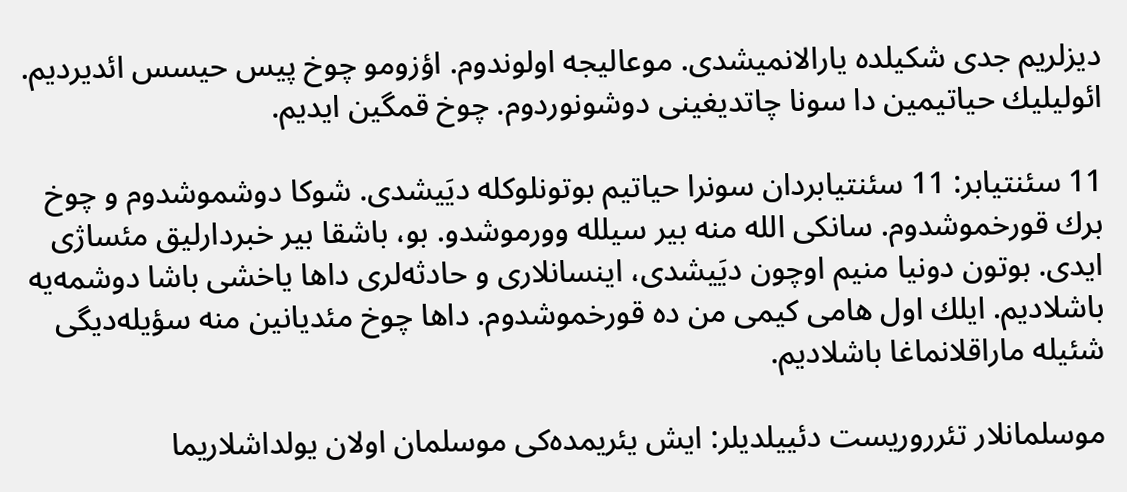دیزلریم جدی شكیلده یارالانمیشدی. موعالیجه‌ اولوندوم. اؤزومو چوخ پیس حیسس ائدیردیم. ائولیلیك حیاتیمین دا سونا چاتدیغینی دوشونوردوم. چوخ قمگین ایدیم.

11 سئنتیابر: 11 سئنتیابردان سونرا حیاتیم بوتونلوكله دیَیشدی. شوكا دوشموشدوم و چوخ برك قورخموشدوم. سانكی الله منه بیر سیلله وورموشدو. بو، باشقا بیر خبردارلیق مئساژی ایدی. بوتون دونیا منیم اوچون دیَیشدی، اینسانلاری و حادثه‌لری داها یاخشی باشا دوشمه‌یه باشلادیم. ایلك اول هامی كیمی من ده قورخموشدوم. داها چوخ مئدیانین منه سؤیله‌دیگی شئیله ماراقلانماغا باشلادیم.

موسلمانلار تئرروریست دئییلدیلر: ایش یئریمده‌كی موسلمان اولان یولداشلاریما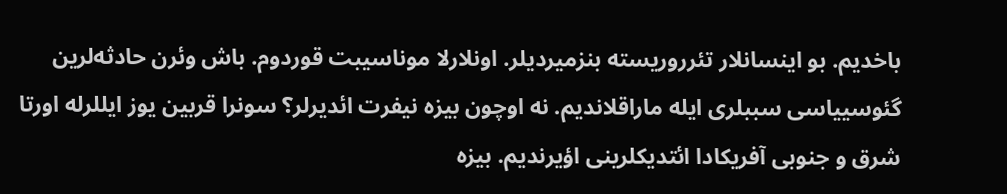باخدیم. بو اینسانلار تئرروریسته بنزمیردیلر. اونلارلا موناسیبت قوردوم. باش وئرن حادثه‌لرین گئوسییاسی سببلری ایله ماراقلاندیم. نه اوچون بیزه نیفرت ائدیرلر؟ سونرا قربین یوز ایللرله اورتا شرق و جنوبی آفریكادا ائتدیكلرینی اؤیرندیم. بیزه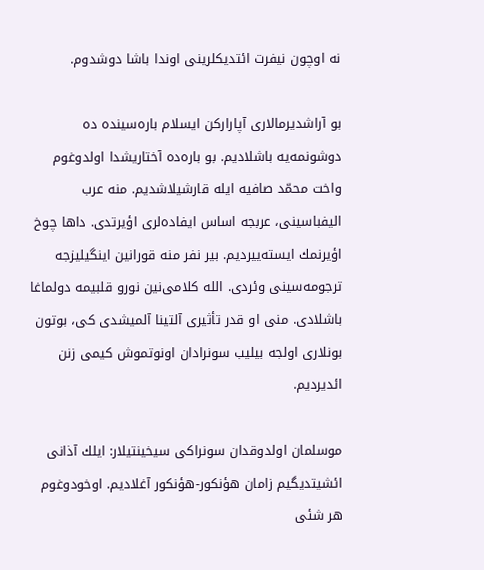نه اوچون نیفرت ائتدیكلرینی اوندا باشا دوشدوم.

بو آراشدیرمالاری آپاراركن ایسلام باره‌سینده ده دوشونمه‌یه باشلادیم. بو باره‌ده آختاریشدا اولدوغوم واخت محمّد صافیه ایله قارشیلاشدیم. منه عرب الیفباسینی، عربجه اساس ایفاده‌لری اؤیرتدی. داها چوخ اؤیرنمك ایسته‌ییردیم. بیر نفر منه قورانین اینگیلیزجه ترجومه‌سینی وئردی. الله كلامی‌نین نورو قلبیمه دولماغا باشلادی. منی او قدر تأثیری آلتینا آلمیشدی كی، بوتون بونلاری اولجه بیلیب سونرادان اونوتموش كیمی زنن ائدیردیم.

موسلمان اولدوقدان سونراكی سیخینتیلار: ایلك آذانی ائشیتدیگیم زامان هؤنكور-هؤنكور آغلادیم. اوخودوغوم هر شئی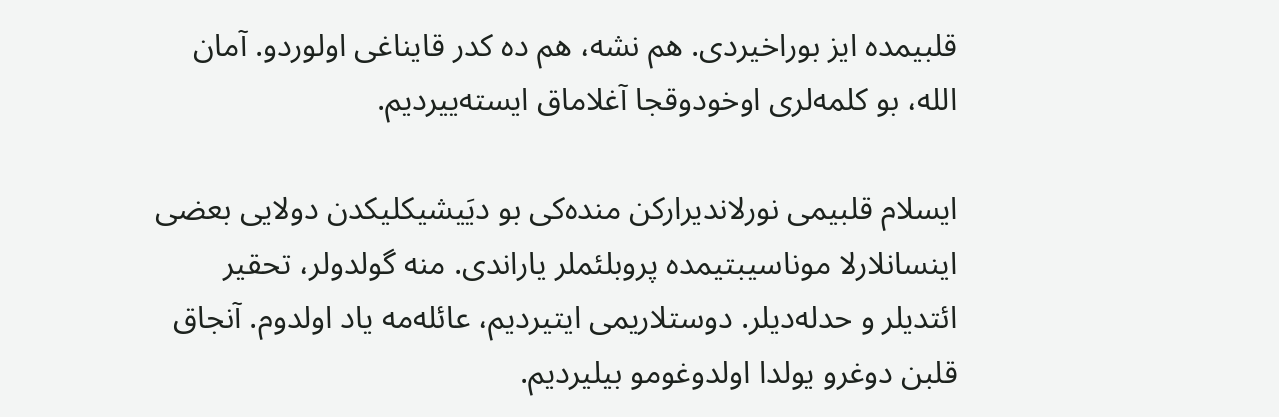قلبیمده ایز بوراخیردی. هم نشه، هم ده كدر قایناغی اولوردو. آمان الله، بو كلمه‌لری اوخودوقجا آغلاماق ایسته‌ییردیم.

ایسلام قلبیمی نورلاندیراركن منده‌كی بو دیَیشیكلیكدن دولایی بعضی اینسانلارلا موناسیبتیمده پروبلئملر یاراندی. منه گولدولر، تحقیر ائتدیلر و حدله‌دیلر. دوستلاریمی ایتیردیم، عائله‌مه یاد اولدوم. آنجاق قلبن دوغرو یولدا اولدوغومو بیلیردیم.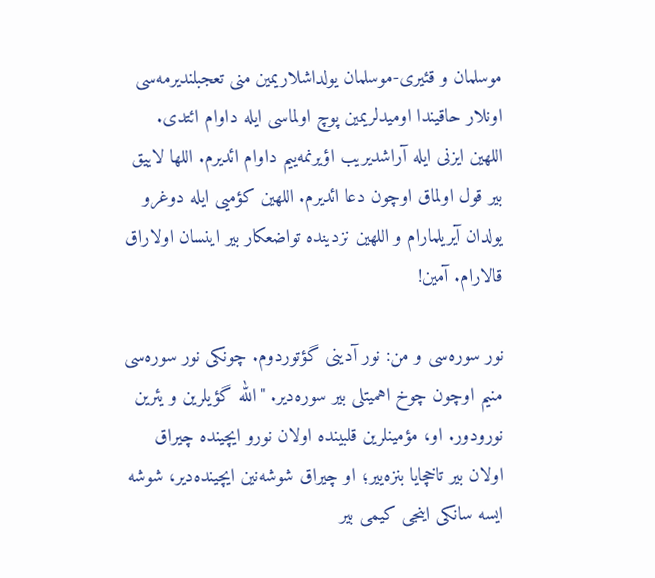موسلمان و قئیری-موسلمان یولداشلاریمین منی تعجبلندیرمه‌سی اونلار حاقیندا اومیدلریمین پوچ اولماسی ایله داوام ائتدی. اللهین ایزنی ایله آراشدیریب اؤیرنمه‌ییم داوام ائدیرم. اللها لاییق بیر قول اولماق اوچون دعا ائدیرم. اللهین كؤمیی ایله دوغرو یولدان آیریلمارام و اللهین نزدینده تواضعكار بیر اینسان اولاراق قالارام. آمین!

نور سوره‌سی و من: نور آدینی گؤتوردوم. چونكی نور سوره‌سی منیم اوچون چوخ اهمیتلی بیر سوره‌دیر. "الله گؤیلرین و یئرین نورودور. او، مؤمینلرین قلبینده اولان نورو ایچینده چیراق اولان بیر تاخچایا بنزه‌ییر؛ او چیراق شوشه‌نین ایچینده‌دیر، شوشه ایسه سانكی اینجی كیمی بیر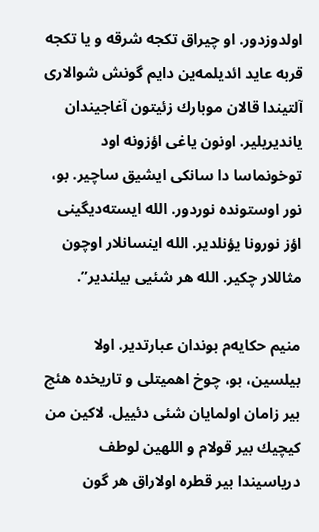اولدوزدور. او چیراق تكجه شرقه و یا تكجه قربه عاید ائدیلمه‌ین دایم گونش شوالاری آلتیندا قالان موبارك زئیتون آغاجیندان یاندیریلیر. اونون یاغی اؤزونه اود توخونماسا دا سانكی ایشیق ساچیر. بو، نور اوستونده نوردور. الله ایسته‌دیگینی اؤز نورونا یؤنلدیر. الله اینسانلار اوچون مثاللار چكیر. الله هر شئیی بیلندیر”.

منیم حكایه‌م بوندان عبارتدیر. اولا بیلسین، بو، چوخ اهمیتلی و تاریخده هئچ بیر زامان اولمایان شئی دئییل. لاكین من كیچیك بیر قولام و اللهین لوطف دریاسیندا بیر قطره‌ اولاراق هر گون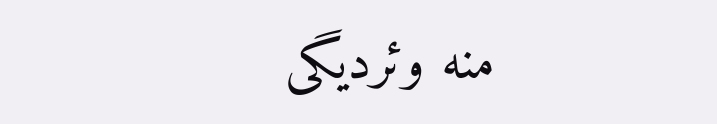منه وئردیگی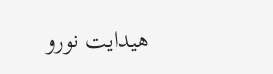هیدایت نورو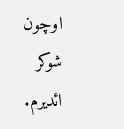اوچون شوكر ائدیرم.